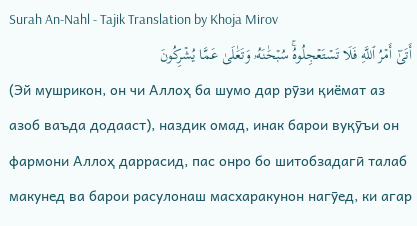Surah An-Nahl - Tajik Translation by Khoja Mirov
أَتَىٰٓ أَمۡرُ ٱللَّهِ فَلَا تَسۡتَعۡجِلُوهُۚ سُبۡحَٰنَهُۥ وَتَعَٰلَىٰ عَمَّا يُشۡرِكُونَ
(Эй мушрикон, он чи Аллоҳ ба шумо дар рӯзи қиёмат аз азоб ваъда додааст), наздик омад, инак барои вуқӯъи он фармони Аллоҳ даррасид, пас онро бо шитобзадагӣ талаб макунед ва барои расулонаш масхаракунон нагӯед, ки агар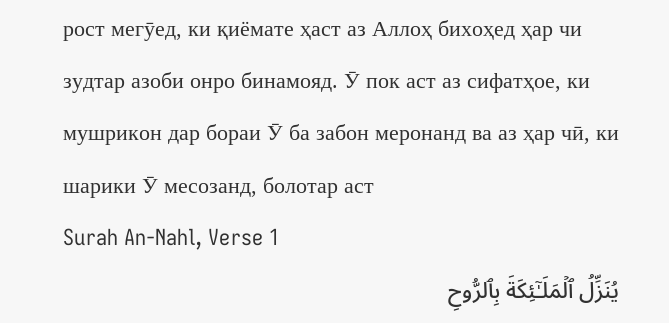рост мегӯед, ки қиёмате ҳаст аз Аллоҳ бихоҳед ҳар чи зудтар азоби онро бинамояд. Ӯ пок аст аз сифатҳое, ки мушрикон дар бораи Ӯ ба забон меронанд ва аз ҳар чӣ, ки шарики Ӯ месозанд, болотар аст
Surah An-Nahl, Verse 1
يُنَزِّلُ ٱلۡمَلَـٰٓئِكَةَ بِٱلرُّوحِ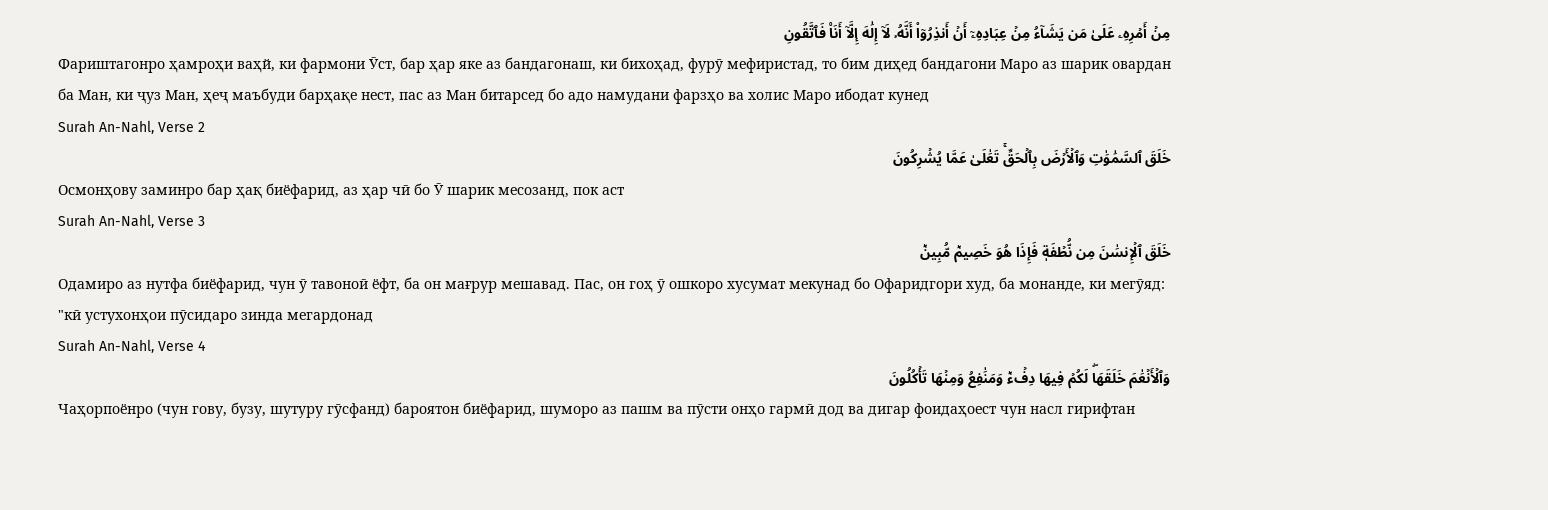مِنۡ أَمۡرِهِۦ عَلَىٰ مَن يَشَآءُ مِنۡ عِبَادِهِۦٓ أَنۡ أَنذِرُوٓاْ أَنَّهُۥ لَآ إِلَٰهَ إِلَّآ أَنَا۠ فَٱتَّقُونِ
Фариштагонро ҳамроҳи ваҳй, ки фармони Ӯст, бар ҳар яке аз бандагонаш, ки бихоҳад, фурӯ мефиристад, то бим диҳед бандагони Маро аз шарик овардан ба Ман, ки ҷуз Ман, ҳеҷ маъбуди барҳақе нест, пас аз Ман битарсед бо адо намудани фарзҳо ва холис Маро ибодат кунед
Surah An-Nahl, Verse 2
خَلَقَ ٱلسَّمَٰوَٰتِ وَٱلۡأَرۡضَ بِٱلۡحَقِّۚ تَعَٰلَىٰ عَمَّا يُشۡرِكُونَ
Осмонҳову заминро бар ҳақ биёфарид, аз ҳар чӣ бо Ӯ шарик месозанд, пок аст
Surah An-Nahl, Verse 3
خَلَقَ ٱلۡإِنسَٰنَ مِن نُّطۡفَةٖ فَإِذَا هُوَ خَصِيمٞ مُّبِينٞ
Одамиро аз нутфа биёфарид, чун ӯ тавоноӣ ёфт, ба он мағрур мешавад. Пас, он гоҳ ӯ ошкоро хусумат мекунад бо Офаридгори худ, ба монанде, ки мегӯяд: "кӣ устухонҳои пӯсидаро зинда мегардонад
Surah An-Nahl, Verse 4
وَٱلۡأَنۡعَٰمَ خَلَقَهَاۖ لَكُمۡ فِيهَا دِفۡءٞ وَمَنَٰفِعُ وَمِنۡهَا تَأۡكُلُونَ
Чаҳорпоёнро (чун гову, бузу, шутуру гӯсфанд) бароятон биёфарид, шуморо аз пашм ва пӯсти онҳо гармӣ дод ва дигар фоидаҳоест чун насл гирифтан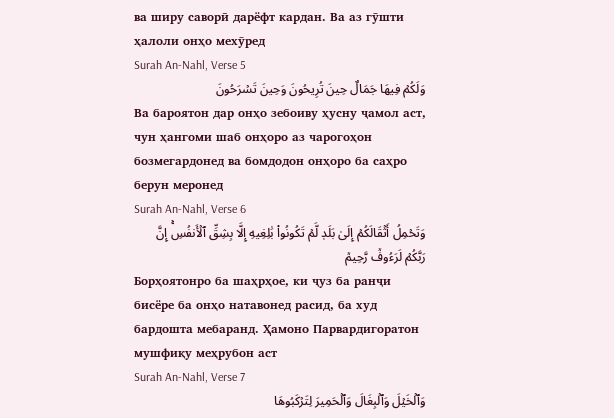ва ширу саворӣ дарёфт кардан. Ва аз гӯшти ҳалоли онҳо мехӯред
Surah An-Nahl, Verse 5
وَلَكُمۡ فِيهَا جَمَالٌ حِينَ تُرِيحُونَ وَحِينَ تَسۡرَحُونَ
Ва бароятон дар онҳо зебоиву ҳусну ҷамол аст, чун ҳангоми шаб онҳоро аз чарогоҳон бозмегардонед ва бомдодон онҳоро ба саҳро берун меронед
Surah An-Nahl, Verse 6
وَتَحۡمِلُ أَثۡقَالَكُمۡ إِلَىٰ بَلَدٖ لَّمۡ تَكُونُواْ بَٰلِغِيهِ إِلَّا بِشِقِّ ٱلۡأَنفُسِۚ إِنَّ رَبَّكُمۡ لَرَءُوفٞ رَّحِيمٞ
Борҳоятонро ба шаҳрҳое, ки ҷуз ба ранҷи бисёре ба онҳо натавонед расид, ба худ бардошта мебаранд. Ҳамоно Парвардигоратон мушфиқу меҳрубон аст
Surah An-Nahl, Verse 7
وَٱلۡخَيۡلَ وَٱلۡبِغَالَ وَٱلۡحَمِيرَ لِتَرۡكَبُوهَا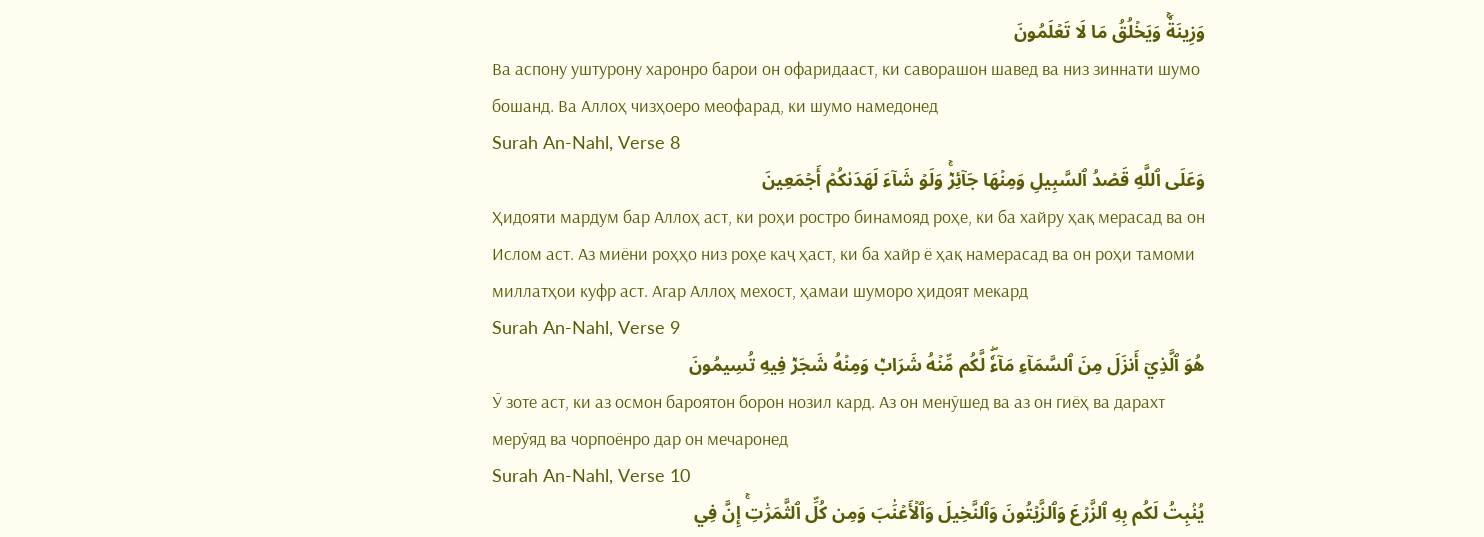وَزِينَةٗۚ وَيَخۡلُقُ مَا لَا تَعۡلَمُونَ
Ва аспону уштурону харонро барои он офаридааст, ки саворашон шавед ва низ зиннати шумо бошанд. Ва Аллоҳ чизҳоеро меофарад, ки шумо намедонед
Surah An-Nahl, Verse 8
وَعَلَى ٱللَّهِ قَصۡدُ ٱلسَّبِيلِ وَمِنۡهَا جَآئِرٞۚ وَلَوۡ شَآءَ لَهَدَىٰكُمۡ أَجۡمَعِينَ
Ҳидояти мардум бар Аллоҳ аст, ки роҳи ростро бинамояд роҳе, ки ба хайру ҳақ мерасад ва он Ислом аст. Аз миёни роҳҳо низ роҳе каҷ ҳаст, ки ба хайр ё ҳақ намерасад ва он роҳи тамоми миллатҳои куфр аст. Агар Аллоҳ мехост, ҳамаи шуморо ҳидоят мекард
Surah An-Nahl, Verse 9
هُوَ ٱلَّذِيٓ أَنزَلَ مِنَ ٱلسَّمَآءِ مَآءٗۖ لَّكُم مِّنۡهُ شَرَابٞ وَمِنۡهُ شَجَرٞ فِيهِ تُسِيمُونَ
Ӯ зоте аст, ки аз осмон бароятон борон нозил кард. Аз он менӯшед ва аз он гиёҳ ва дарахт мерӯяд ва чорпоёнро дар он мечаронед
Surah An-Nahl, Verse 10
يُنۢبِتُ لَكُم بِهِ ٱلزَّرۡعَ وَٱلزَّيۡتُونَ وَٱلنَّخِيلَ وَٱلۡأَعۡنَٰبَ وَمِن كُلِّ ٱلثَّمَرَٰتِۚ إِنَّ فِي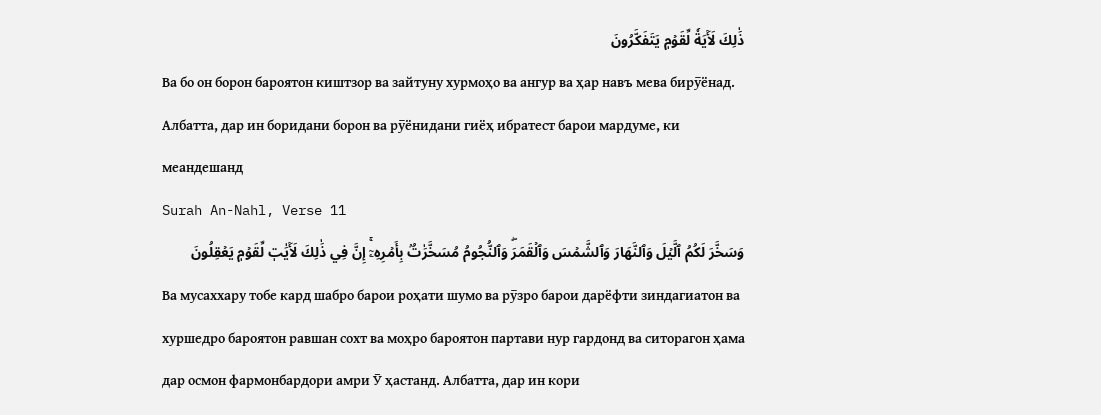ذَٰلِكَ لَأٓيَةٗ لِّقَوۡمٖ يَتَفَكَّرُونَ
Ва бо он борон бароятон киштзор ва зайтуну хурмоҳо ва ангур ва ҳар навъ мева бирӯёнад. Албатта, дар ин боридани борон ва рӯёнидани гиёҳ ибратест барои мардуме, ки меандешанд
Surah An-Nahl, Verse 11
وَسَخَّرَ لَكُمُ ٱلَّيۡلَ وَٱلنَّهَارَ وَٱلشَّمۡسَ وَٱلۡقَمَرَۖ وَٱلنُّجُومُ مُسَخَّرَٰتُۢ بِأَمۡرِهِۦٓۚ إِنَّ فِي ذَٰلِكَ لَأٓيَٰتٖ لِّقَوۡمٖ يَعۡقِلُونَ
Ва мусаххару тобе кард шабро барои роҳати шумо ва рӯзро барои дарёфти зиндагиатон ва хуршедро бароятон равшан сохт ва моҳро бароятон партави нур гардонд ва ситорагон ҳама дар осмон фармонбардори амри Ӯ ҳастанд. Албатта, дар ин кори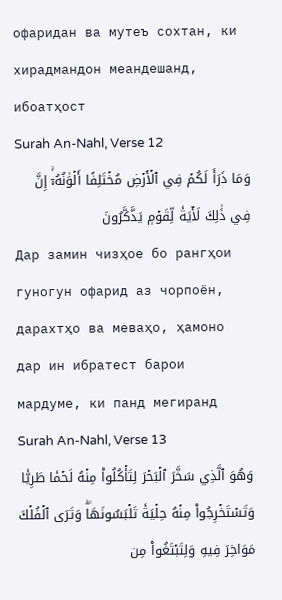офаридан ва мутеъ сохтан, ки хирадмандон меандешанд, ибоатҳост
Surah An-Nahl, Verse 12
وَمَا ذَرَأَ لَكُمۡ فِي ٱلۡأَرۡضِ مُخۡتَلِفًا أَلۡوَٰنُهُۥٓۚ إِنَّ فِي ذَٰلِكَ لَأٓيَةٗ لِّقَوۡمٖ يَذَّكَّرُونَ
Дар замин чизҳое бо рангҳои гуногун офарид аз чорпоён, дарахтҳо ва меваҳо, ҳамоно дар ин ибратест барои мардуме, ки панд мегиранд
Surah An-Nahl, Verse 13
وَهُوَ ٱلَّذِي سَخَّرَ ٱلۡبَحۡرَ لِتَأۡكُلُواْ مِنۡهُ لَحۡمٗا طَرِيّٗا وَتَسۡتَخۡرِجُواْ مِنۡهُ حِلۡيَةٗ تَلۡبَسُونَهَاۖ وَتَرَى ٱلۡفُلۡكَ مَوَاخِرَ فِيهِ وَلِتَبۡتَغُواْ مِن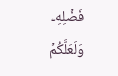فَضۡلِهِۦ وَلَعَلَّكُمۡ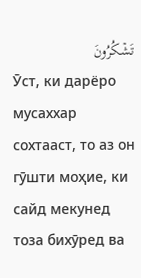تَشۡكُرُونَ
Ӯст, ки дарёро мусаххар сохтааст, то аз он гӯшти моҳие, ки сайд мекунед тоза бихӯред ва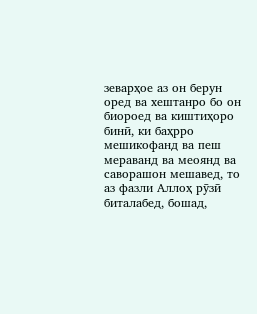зеварҳое аз он берун оред ва хештанро бо он биороед ва киштиҳоро бинӣ, ки баҳрро мешикофанд ва пеш мераванд ва меоянд ва саворашон мешавед, то аз фазли Аллоҳ рӯзӣ биталабед, бошад,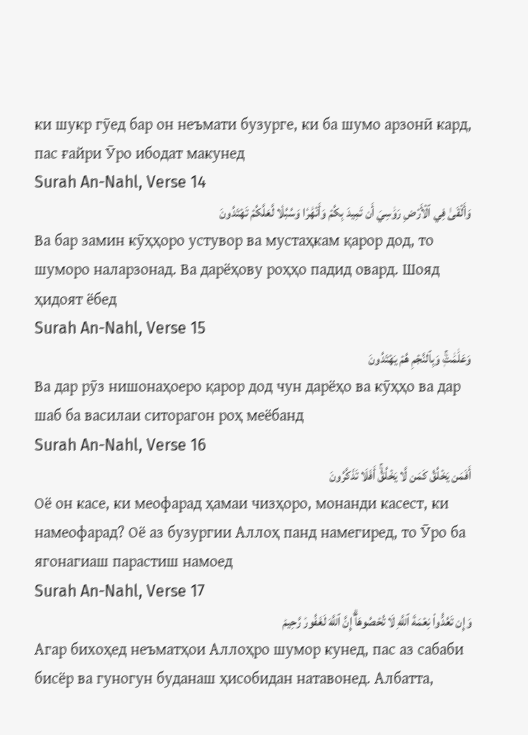ки шукр гӯед бар он неъмати бузурге, ки ба шумо арзонӣ кард, пас ғайри Ӯро ибодат макунед
Surah An-Nahl, Verse 14
وَأَلۡقَىٰ فِي ٱلۡأَرۡضِ رَوَٰسِيَ أَن تَمِيدَ بِكُمۡ وَأَنۡهَٰرٗا وَسُبُلٗا لَّعَلَّكُمۡ تَهۡتَدُونَ
Ва бар замин кӯҳҳоро устувор ва мустаҳкам қарор дод, то шуморо наларзонад. Ва дарёҳову роҳҳо падид овард. Шояд ҳидоят ёбед
Surah An-Nahl, Verse 15
وَعَلَٰمَٰتٖۚ وَبِٱلنَّجۡمِ هُمۡ يَهۡتَدُونَ
Ва дар рӯз нишонаҳоеро қарор дод чун дарёҳо ва кӯҳҳо ва дар шаб ба василаи ситорагон роҳ меёбанд
Surah An-Nahl, Verse 16
أَفَمَن يَخۡلُقُ كَمَن لَّا يَخۡلُقُۚ أَفَلَا تَذَكَّرُونَ
Оё он касе, ки меофарад ҳамаи чизҳоро, монанди касест, ки намеофарад? Оё аз бузургии Аллоҳ панд намегиред, то Ӯро ба ягонагиаш парастиш намоед
Surah An-Nahl, Verse 17
وَإِن تَعُدُّواْ نِعۡمَةَ ٱللَّهِ لَا تُحۡصُوهَآۗ إِنَّ ٱللَّهَ لَغَفُورٞ رَّحِيمٞ
Агар бихоҳед неъматҳои Аллоҳро шумор кунед, пас аз сабаби бисёр ва гуногун буданаш ҳисобидан натавонед. Албатта,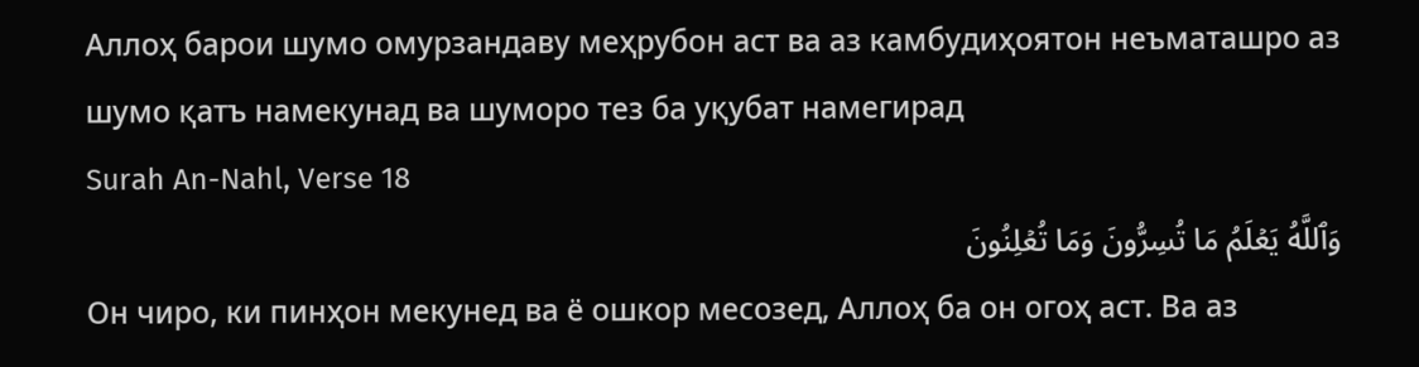Аллоҳ барои шумо омурзандаву меҳрубон аст ва аз камбудиҳоятон неъматашро аз шумо қатъ намекунад ва шуморо тез ба уқубат намегирад
Surah An-Nahl, Verse 18
وَٱللَّهُ يَعۡلَمُ مَا تُسِرُّونَ وَمَا تُعۡلِنُونَ
Он чиро, ки пинҳон мекунед ва ё ошкор месозед, Аллоҳ ба он огоҳ аст. Ва аз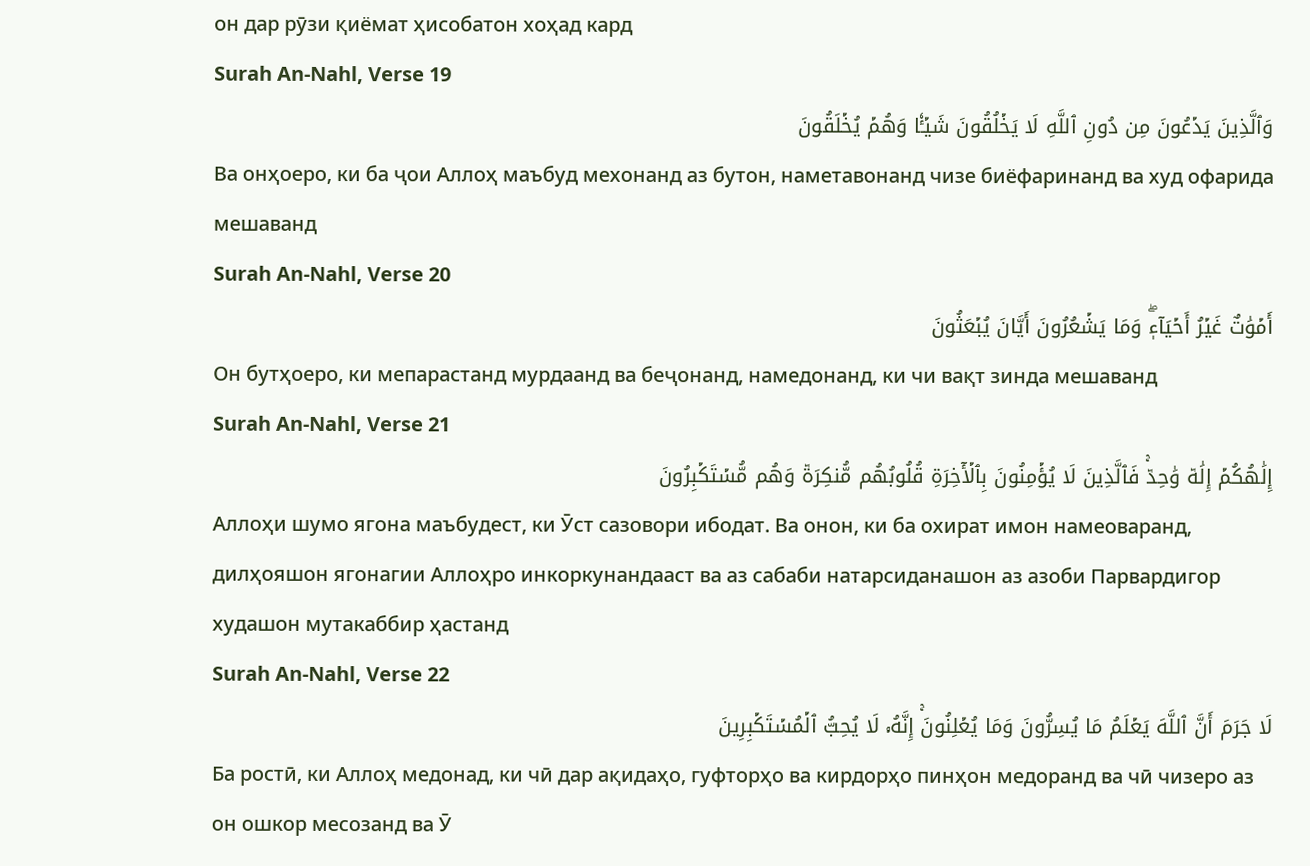он дар рӯзи қиёмат ҳисобатон хоҳад кард
Surah An-Nahl, Verse 19
وَٱلَّذِينَ يَدۡعُونَ مِن دُونِ ٱللَّهِ لَا يَخۡلُقُونَ شَيۡـٔٗا وَهُمۡ يُخۡلَقُونَ
Ва онҳоеро, ки ба ҷои Аллоҳ маъбуд мехонанд аз бутон, наметавонанд чизе биёфаринанд ва худ офарида мешаванд
Surah An-Nahl, Verse 20
أَمۡوَٰتٌ غَيۡرُ أَحۡيَآءٖۖ وَمَا يَشۡعُرُونَ أَيَّانَ يُبۡعَثُونَ
Он бутҳоеро, ки мепарастанд мурдаанд ва беҷонанд, намедонанд, ки чи вақт зинда мешаванд
Surah An-Nahl, Verse 21
إِلَٰهُكُمۡ إِلَٰهٞ وَٰحِدٞۚ فَٱلَّذِينَ لَا يُؤۡمِنُونَ بِٱلۡأٓخِرَةِ قُلُوبُهُم مُّنكِرَةٞ وَهُم مُّسۡتَكۡبِرُونَ
Аллоҳи шумо ягона маъбудест, ки Ӯст сазовори ибодат. Ва онон, ки ба охират имон намеоваранд, дилҳояшон ягонагии Аллоҳро инкоркунандааст ва аз сабаби натарсиданашон аз азоби Парвардигор худашон мутакаббир ҳастанд
Surah An-Nahl, Verse 22
لَا جَرَمَ أَنَّ ٱللَّهَ يَعۡلَمُ مَا يُسِرُّونَ وَمَا يُعۡلِنُونَۚ إِنَّهُۥ لَا يُحِبُّ ٱلۡمُسۡتَكۡبِرِينَ
Ба ростӣ, ки Аллоҳ медонад, ки чӣ дар ақидаҳо, гуфторҳо ва кирдорҳо пинҳон медоранд ва чӣ чизеро аз он ошкор месозанд ва Ӯ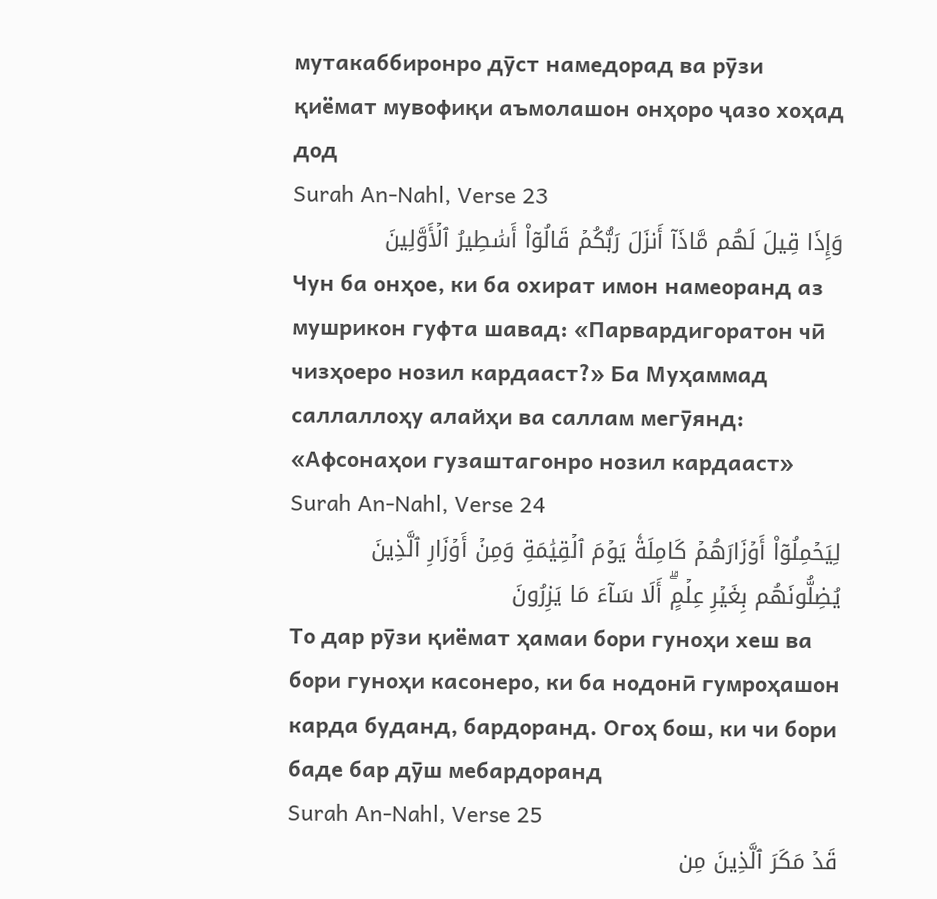мутакаббиронро дӯст намедорад ва рӯзи қиёмат мувофиқи аъмолашон онҳоро ҷазо хоҳад дод
Surah An-Nahl, Verse 23
وَإِذَا قِيلَ لَهُم مَّاذَآ أَنزَلَ رَبُّكُمۡ قَالُوٓاْ أَسَٰطِيرُ ٱلۡأَوَّلِينَ
Чун ба онҳое, ки ба охират имон намеоранд аз мушрикон гуфта шавад: «Парвардигоратон чӣ чизҳоеро нозил кардааст?» Ба Муҳаммад саллаллоҳу алайҳи ва саллам мегӯянд: «Афсонаҳои гузаштагонро нозил кардааст»
Surah An-Nahl, Verse 24
لِيَحۡمِلُوٓاْ أَوۡزَارَهُمۡ كَامِلَةٗ يَوۡمَ ٱلۡقِيَٰمَةِ وَمِنۡ أَوۡزَارِ ٱلَّذِينَ يُضِلُّونَهُم بِغَيۡرِ عِلۡمٍۗ أَلَا سَآءَ مَا يَزِرُونَ
То дар рӯзи қиёмат ҳамаи бори гуноҳи хеш ва бори гуноҳи касонеро, ки ба нодонӣ гумроҳашон карда буданд, бардоранд. Огоҳ бош, ки чи бори баде бар дӯш мебардоранд
Surah An-Nahl, Verse 25
قَدۡ مَكَرَ ٱلَّذِينَ مِن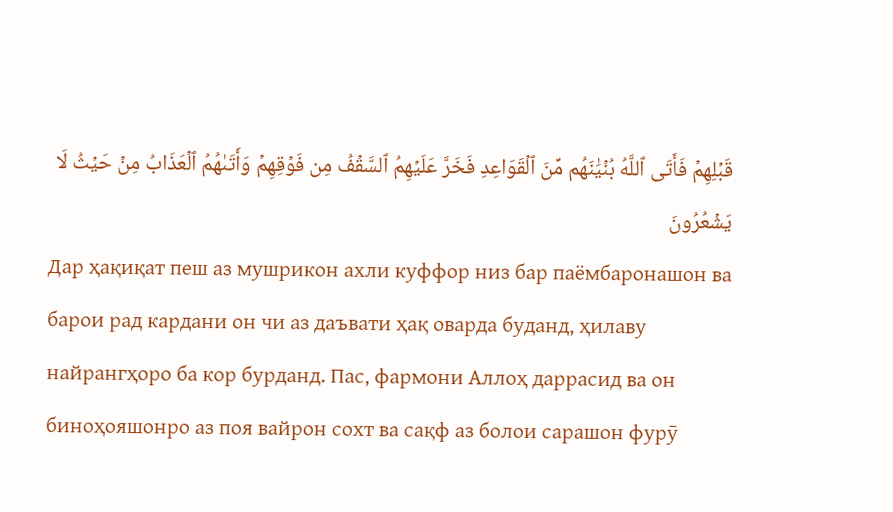قَبۡلِهِمۡ فَأَتَى ٱللَّهُ بُنۡيَٰنَهُم مِّنَ ٱلۡقَوَاعِدِ فَخَرَّ عَلَيۡهِمُ ٱلسَّقۡفُ مِن فَوۡقِهِمۡ وَأَتَىٰهُمُ ٱلۡعَذَابُ مِنۡ حَيۡثُ لَا يَشۡعُرُونَ
Дар ҳақиқат пеш аз мушрикон ахли куффор низ бар паёмбаронашон ва барои рад кардани он чи аз даъвати ҳақ оварда буданд, ҳилаву найрангҳоро ба кор бурданд. Пас, фармони Аллоҳ даррасид ва он биноҳояшонро аз поя вайрон сохт ва сақф аз болои сарашон фурӯ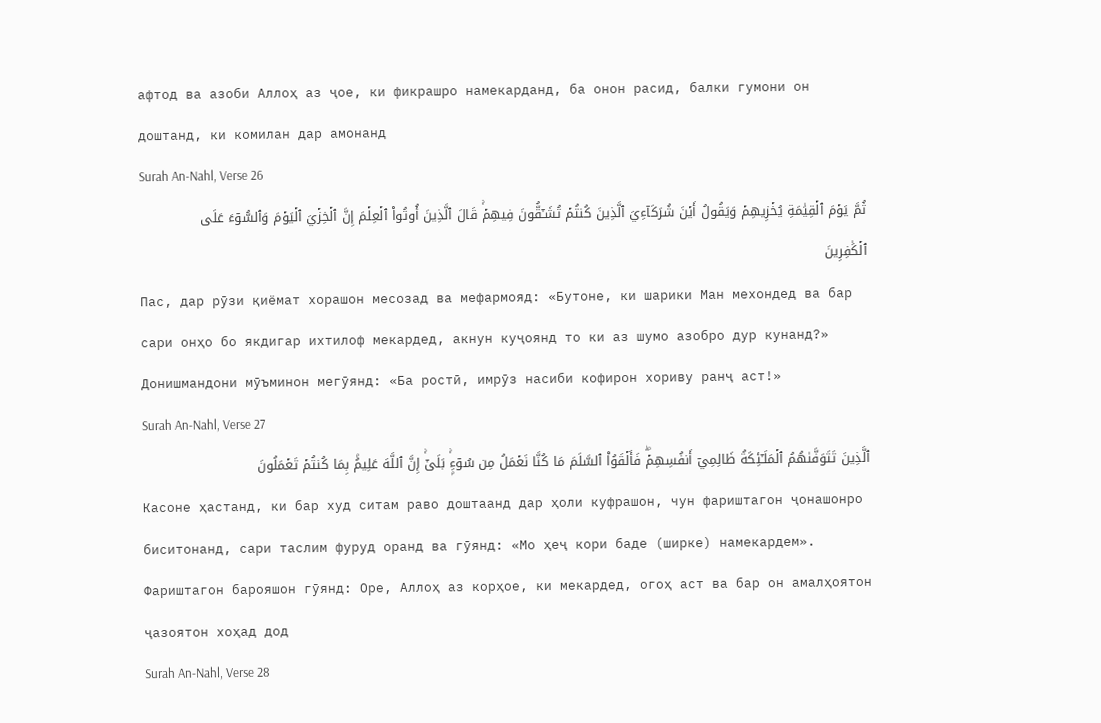афтод ва азоби Аллоҳ аз ҷое, ки фикрашро намекарданд, ба онон расид, балки гумони он доштанд, ки комилан дар амонанд
Surah An-Nahl, Verse 26
ثُمَّ يَوۡمَ ٱلۡقِيَٰمَةِ يُخۡزِيهِمۡ وَيَقُولُ أَيۡنَ شُرَكَآءِيَ ٱلَّذِينَ كُنتُمۡ تُشَـٰٓقُّونَ فِيهِمۡۚ قَالَ ٱلَّذِينَ أُوتُواْ ٱلۡعِلۡمَ إِنَّ ٱلۡخِزۡيَ ٱلۡيَوۡمَ وَٱلسُّوٓءَ عَلَى ٱلۡكَٰفِرِينَ
Пас, дар рӯзи қиёмат хорашон месозад ва мефармояд: «Бутоне, ки шарики Ман мехондед ва бар сари онҳо бо якдигар ихтилоф мекардед, акнун куҷоянд то ки аз шумо азобро дур кунанд?» Донишмандони мӯъминон мегӯянд: «Ба ростӣ, имрӯз насиби кофирон хориву ранҷ аст!»
Surah An-Nahl, Verse 27
ٱلَّذِينَ تَتَوَفَّىٰهُمُ ٱلۡمَلَـٰٓئِكَةُ ظَالِمِيٓ أَنفُسِهِمۡۖ فَأَلۡقَوُاْ ٱلسَّلَمَ مَا كُنَّا نَعۡمَلُ مِن سُوٓءِۭۚ بَلَىٰٓۚ إِنَّ ٱللَّهَ عَلِيمُۢ بِمَا كُنتُمۡ تَعۡمَلُونَ
Касоне ҳастанд, ки бар худ ситам раво доштаанд дар ҳоли куфрашон, чун фариштагон ҷонашонро биситонанд, сари таслим фуруд оранд ва гӯянд: «Мо ҳеҷ кори баде (ширке) намекардем». Фариштагон барояшон гӯянд: Оре, Аллоҳ аз корҳое, ки мекардед, огоҳ аст ва бар он амалҳоятон ҷазоятон хоҳад дод
Surah An-Nahl, Verse 28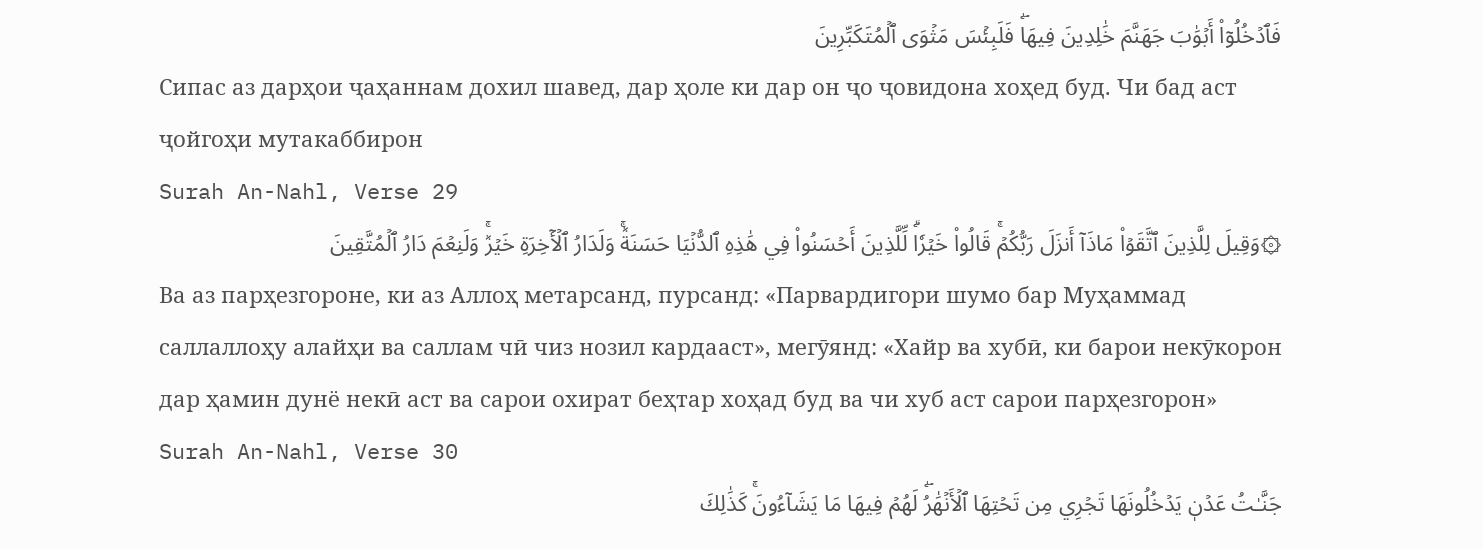فَٱدۡخُلُوٓاْ أَبۡوَٰبَ جَهَنَّمَ خَٰلِدِينَ فِيهَاۖ فَلَبِئۡسَ مَثۡوَى ٱلۡمُتَكَبِّرِينَ
Сипас аз дарҳои ҷаҳаннам дохил шавед, дар ҳоле ки дар он ҷо ҷовидона хоҳед буд. Чи бад аст ҷойгоҳи мутакаббирон
Surah An-Nahl, Verse 29
۞وَقِيلَ لِلَّذِينَ ٱتَّقَوۡاْ مَاذَآ أَنزَلَ رَبُّكُمۡۚ قَالُواْ خَيۡرٗاۗ لِّلَّذِينَ أَحۡسَنُواْ فِي هَٰذِهِ ٱلدُّنۡيَا حَسَنَةٞۚ وَلَدَارُ ٱلۡأٓخِرَةِ خَيۡرٞۚ وَلَنِعۡمَ دَارُ ٱلۡمُتَّقِينَ
Ва аз парҳезгороне, ки аз Аллоҳ метарсанд, пурсанд: «Парвардигори шумо бар Муҳаммад саллаллоҳу алайҳи ва саллам чӣ чиз нозил кардааст», мегӯянд: «Хайр ва хубӣ, ки барои некӯкорон дар ҳамин дунё некӣ аст ва сарои охират беҳтар хоҳад буд ва чи хуб аст сарои парҳезгорон»
Surah An-Nahl, Verse 30
جَنَّـٰتُ عَدۡنٖ يَدۡخُلُونَهَا تَجۡرِي مِن تَحۡتِهَا ٱلۡأَنۡهَٰرُۖ لَهُمۡ فِيهَا مَا يَشَآءُونَۚ كَذَٰلِكَ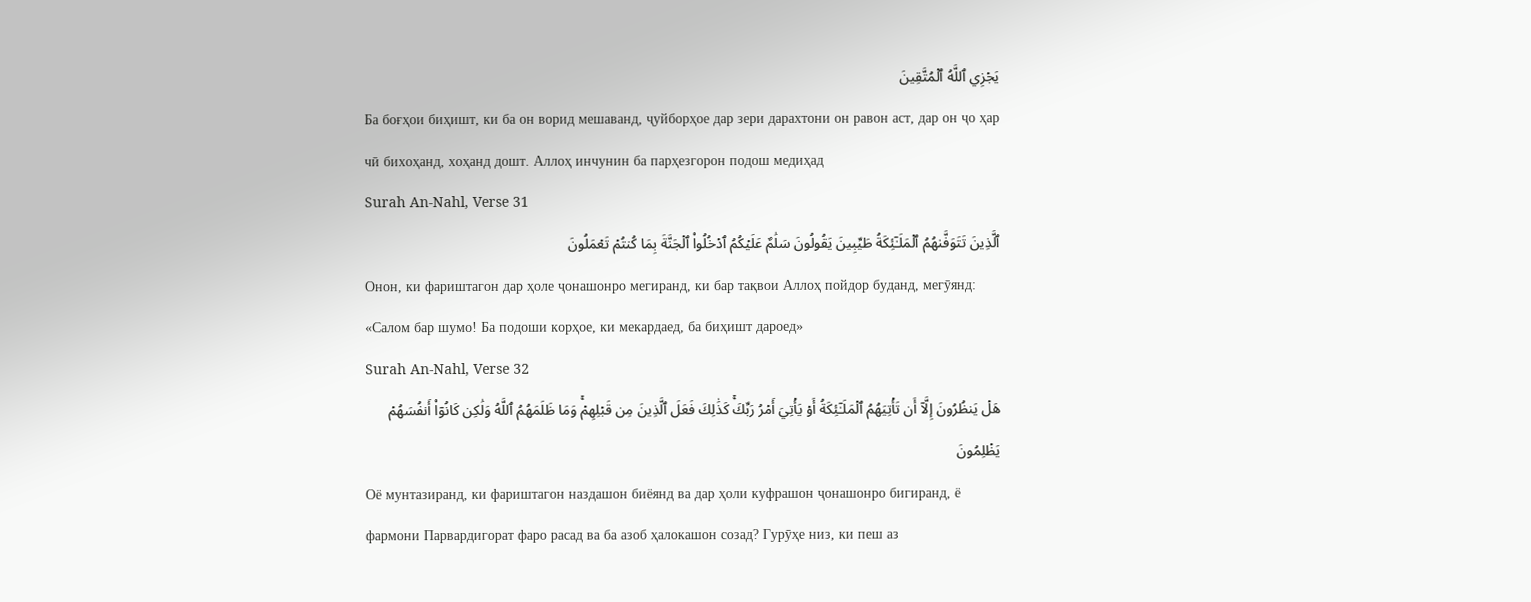يَجۡزِي ٱللَّهُ ٱلۡمُتَّقِينَ
Ба боғҳои биҳишт, ки ба он ворид мешаванд, ҷуйборҳое дар зери дарахтони он равон аст, дар он ҷо ҳар чӣ бихоҳанд, хоҳанд дошт. Аллоҳ инчунин ба парҳезгорон подош медиҳад
Surah An-Nahl, Verse 31
ٱلَّذِينَ تَتَوَفَّىٰهُمُ ٱلۡمَلَـٰٓئِكَةُ طَيِّبِينَ يَقُولُونَ سَلَٰمٌ عَلَيۡكُمُ ٱدۡخُلُواْ ٱلۡجَنَّةَ بِمَا كُنتُمۡ تَعۡمَلُونَ
Онон, ки фариштагон дар ҳоле ҷонашонро мегиранд, ки бар тақвои Аллоҳ пойдор буданд, мегӯянд: «Салом бар шумо! Ба подоши корҳое, ки мекардаед, ба биҳишт дароед»
Surah An-Nahl, Verse 32
هَلۡ يَنظُرُونَ إِلَّآ أَن تَأۡتِيَهُمُ ٱلۡمَلَـٰٓئِكَةُ أَوۡ يَأۡتِيَ أَمۡرُ رَبِّكَۚ كَذَٰلِكَ فَعَلَ ٱلَّذِينَ مِن قَبۡلِهِمۡۚ وَمَا ظَلَمَهُمُ ٱللَّهُ وَلَٰكِن كَانُوٓاْ أَنفُسَهُمۡ يَظۡلِمُونَ
Оё мунтазиранд, ки фариштагон наздашон биёянд ва дар ҳоли куфрашон ҷонашонро бигиранд, ё фармони Парвардигорат фаро расад ва ба азоб ҳалокашон созад? Гурӯҳе низ, ки пеш аз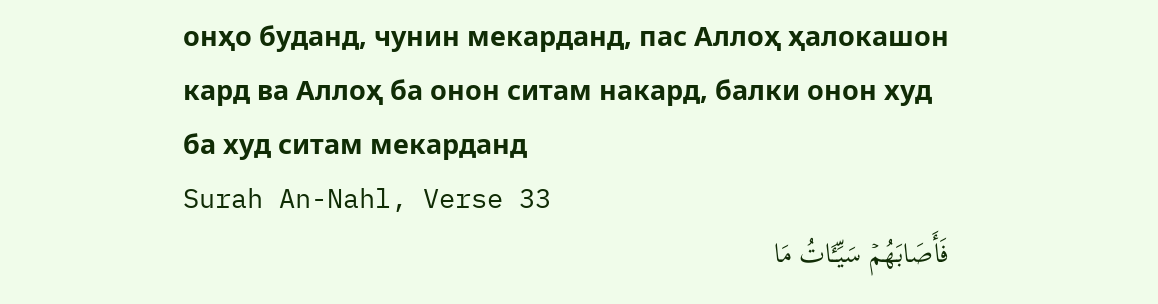онҳо буданд, чунин мекарданд, пас Аллоҳ ҳалокашон кард ва Аллоҳ ба онон ситам накард, балки онон худ ба худ ситам мекарданд
Surah An-Nahl, Verse 33
فَأَصَابَهُمۡ سَيِّـَٔاتُ مَا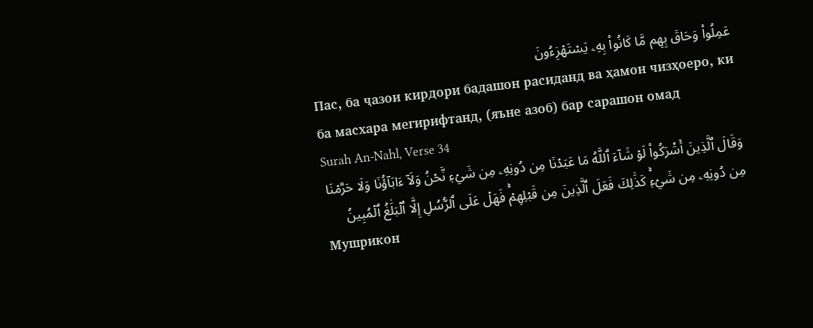عَمِلُواْ وَحَاقَ بِهِم مَّا كَانُواْ بِهِۦ يَسۡتَهۡزِءُونَ
Пас, ба ҷазои кирдори бадашон расиданд ва ҳамон чизҳоеро, ки ба масхара мегирифтанд, (яъне азоб) бар сарашон омад
Surah An-Nahl, Verse 34
وَقَالَ ٱلَّذِينَ أَشۡرَكُواْ لَوۡ شَآءَ ٱللَّهُ مَا عَبَدۡنَا مِن دُونِهِۦ مِن شَيۡءٖ نَّحۡنُ وَلَآ ءَابَآؤُنَا وَلَا حَرَّمۡنَا مِن دُونِهِۦ مِن شَيۡءٖۚ كَذَٰلِكَ فَعَلَ ٱلَّذِينَ مِن قَبۡلِهِمۡۚ فَهَلۡ عَلَى ٱلرُّسُلِ إِلَّا ٱلۡبَلَٰغُ ٱلۡمُبِينُ
Мушрикон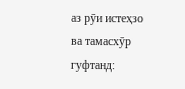аз рӯи истеҳзо ва тамасхӯр гуфтанд: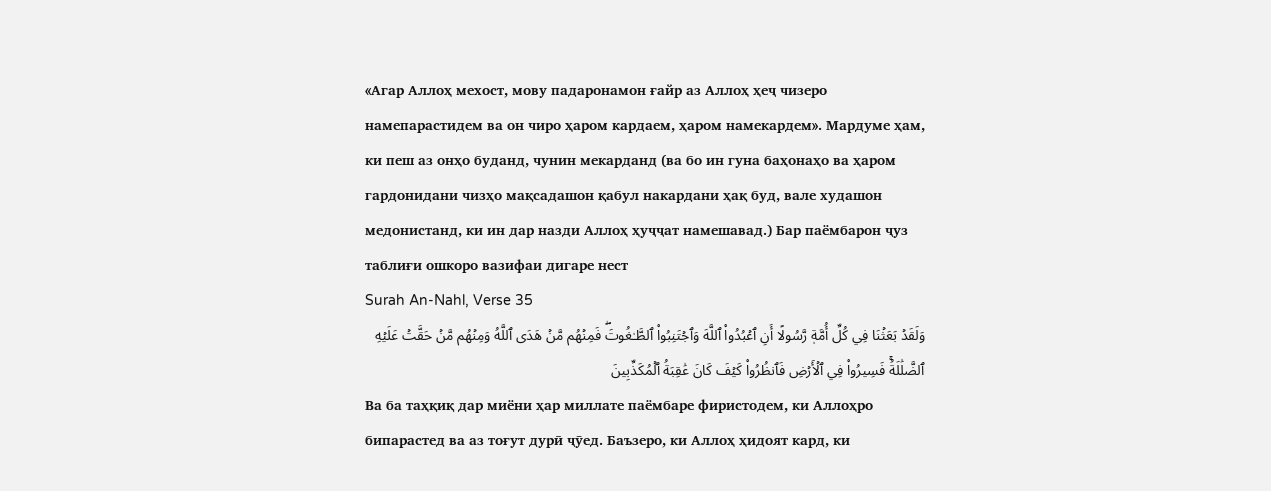«Агар Аллоҳ мехост, мову падаронамон ғайр аз Аллоҳ ҳеҷ чизеро намепарастидем ва он чиро ҳаром кардаем, ҳаром намекардем». Мардуме ҳам, ки пеш аз онҳо буданд, чунин мекарданд (ва бо ин гуна баҳонаҳо ва ҳаром гардонидани чизҳо мақсадашон қабул накардани ҳақ буд, вале худашон медонистанд, ки ин дар назди Аллоҳ ҳуҷҷат намешавад.) Бар паёмбарон ҷуз таблиғи ошкоро вазифаи дигаре нест
Surah An-Nahl, Verse 35
وَلَقَدۡ بَعَثۡنَا فِي كُلِّ أُمَّةٖ رَّسُولًا أَنِ ٱعۡبُدُواْ ٱللَّهَ وَٱجۡتَنِبُواْ ٱلطَّـٰغُوتَۖ فَمِنۡهُم مَّنۡ هَدَى ٱللَّهُ وَمِنۡهُم مَّنۡ حَقَّتۡ عَلَيۡهِ ٱلضَّلَٰلَةُۚ فَسِيرُواْ فِي ٱلۡأَرۡضِ فَٱنظُرُواْ كَيۡفَ كَانَ عَٰقِبَةُ ٱلۡمُكَذِّبِينَ
Ва ба таҳқиқ дар миёни ҳар миллате паёмбаре фиристодем, ки Аллоҳро бипарастед ва аз тоғут дурӣ ҷӯед. Баъзеро, ки Аллоҳ ҳидоят кард, ки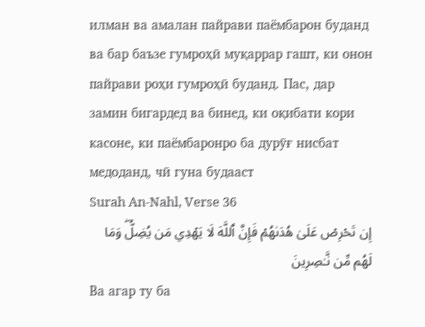илман ва амалан пайрави паёмбарон буданд ва бар баъзе гумроҳӣ муқаррар гашт, ки онон пайрави роҳи гумроҳӣ буданд. Пас, дар замин бигардед ва бинед, ки оқибати кори касоне, ки паёмбаронро ба дурӯғ нисбат медоданд, чӣ гуна будааст
Surah An-Nahl, Verse 36
إِن تَحۡرِصۡ عَلَىٰ هُدَىٰهُمۡ فَإِنَّ ٱللَّهَ لَا يَهۡدِي مَن يُضِلُّۖ وَمَا لَهُم مِّن نَّـٰصِرِينَ
Ва агар ту ба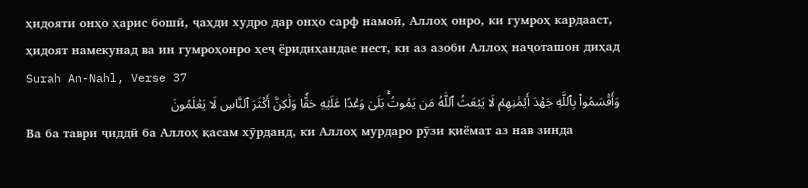ҳидояти онҳо ҳарис бошӣ, ҷаҳди худро дар онҳо сарф намоӣ, Аллоҳ онро, ки гумроҳ кардааст, ҳидоят намекунад ва ин гумроҳонро ҳеҷ ёридиҳандае нест, ки аз азоби Аллоҳ наҷоташон диҳад
Surah An-Nahl, Verse 37
وَأَقۡسَمُواْ بِٱللَّهِ جَهۡدَ أَيۡمَٰنِهِمۡ لَا يَبۡعَثُ ٱللَّهُ مَن يَمُوتُۚ بَلَىٰ وَعۡدًا عَلَيۡهِ حَقّٗا وَلَٰكِنَّ أَكۡثَرَ ٱلنَّاسِ لَا يَعۡلَمُونَ
Ва ба таври ҷиддӣ ба Аллоҳ қасам хӯрданд, ки Аллоҳ мурдаро рӯзи қиёмат аз нав зинда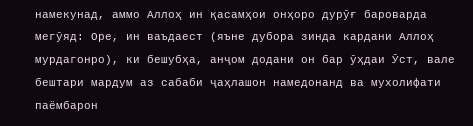намекунад, аммо Аллоҳ ин қасамҳои онҳоро дурӯғ бароварда мегӯяд: Оре, ин ваъдаест (яъне дубора зинда кардани Аллоҳ мурдагонро), ки бешубҳа, анҷом додани он бар ӯҳдаи Ӯст, вале бештари мардум аз сабаби ҷаҳлашон намедонанд ва мухолифати паёмбарон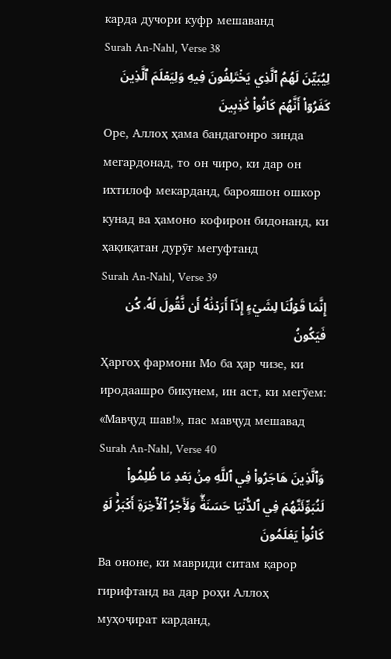карда дучори куфр мешаванд
Surah An-Nahl, Verse 38
لِيُبَيِّنَ لَهُمُ ٱلَّذِي يَخۡتَلِفُونَ فِيهِ وَلِيَعۡلَمَ ٱلَّذِينَ كَفَرُوٓاْ أَنَّهُمۡ كَانُواْ كَٰذِبِينَ
Оре, Аллоҳ ҳама бандагонро зинда мегардонад, то он чиро, ки дар он ихтилоф мекарданд, барояшон ошкор кунад ва ҳамоно кофирон бидонанд, ки ҳақиқатан дурӯғ мегуфтанд
Surah An-Nahl, Verse 39
إِنَّمَا قَوۡلُنَا لِشَيۡءٍ إِذَآ أَرَدۡنَٰهُ أَن نَّقُولَ لَهُۥ كُن فَيَكُونُ
Ҳаргоҳ фармони Мо ба ҳар чизе, ки иродаашро бикунем, ин аст, ки мегӯем: «Мавҷуд шав!», пас мавҷуд мешавад
Surah An-Nahl, Verse 40
وَٱلَّذِينَ هَاجَرُواْ فِي ٱللَّهِ مِنۢ بَعۡدِ مَا ظُلِمُواْ لَنُبَوِّئَنَّهُمۡ فِي ٱلدُّنۡيَا حَسَنَةٗۖ وَلَأَجۡرُ ٱلۡأٓخِرَةِ أَكۡبَرُۚ لَوۡ كَانُواْ يَعۡلَمُونَ
Ва ононе, ки мавриди ситам қарор гирифтанд ва дар роҳи Аллоҳ муҳоҷират карданд,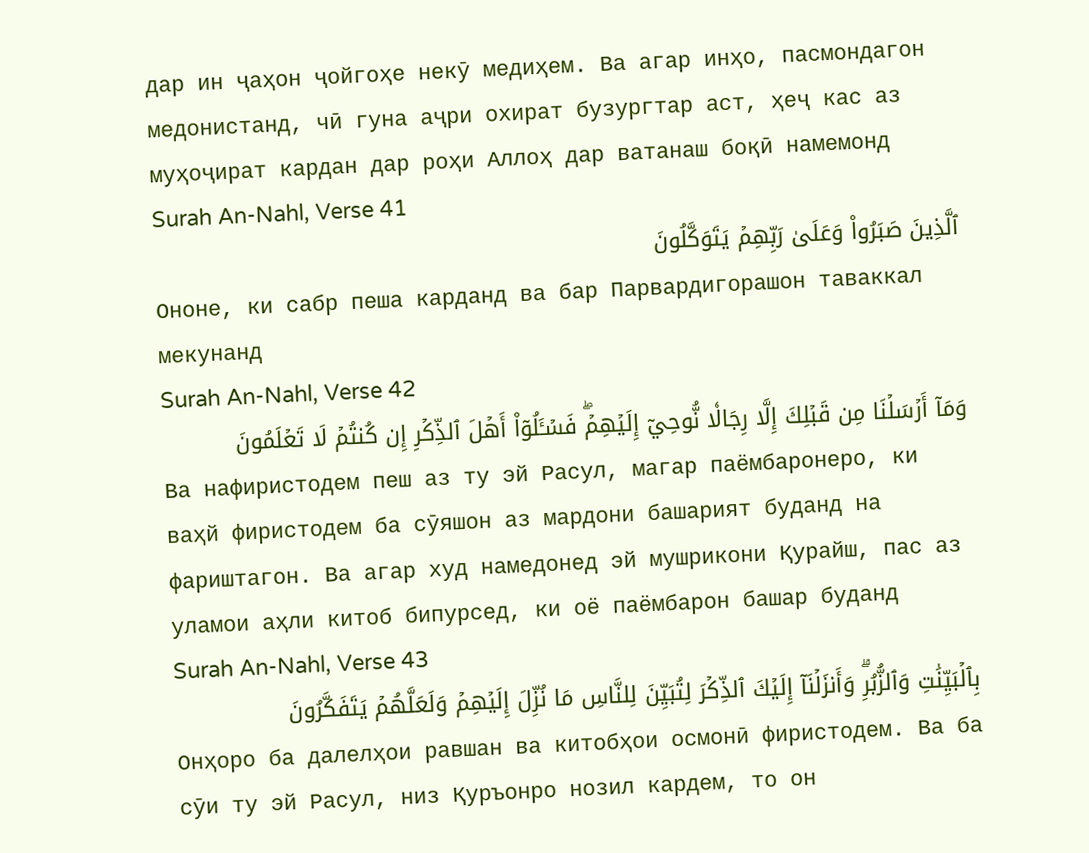дар ин ҷаҳон ҷойгоҳе некӯ медиҳем. Ва агар инҳо, пасмондагон медонистанд, чӣ гуна аҷри охират бузургтар аст, ҳеҷ кас аз муҳоҷират кардан дар роҳи Аллоҳ дар ватанаш боқӣ намемонд
Surah An-Nahl, Verse 41
ٱلَّذِينَ صَبَرُواْ وَعَلَىٰ رَبِّهِمۡ يَتَوَكَّلُونَ
Ононе, ки сабр пеша карданд ва бар Парвардигорашон таваккал мекунанд
Surah An-Nahl, Verse 42
وَمَآ أَرۡسَلۡنَا مِن قَبۡلِكَ إِلَّا رِجَالٗا نُّوحِيٓ إِلَيۡهِمۡۖ فَسۡـَٔلُوٓاْ أَهۡلَ ٱلذِّكۡرِ إِن كُنتُمۡ لَا تَعۡلَمُونَ
Ва нафиристодем пеш аз ту эй Расул, магар паёмбаронеро, ки ваҳй фиристодем ба сӯяшон аз мардони башарият буданд на фариштагон. Ва агар худ намедонед эй мушрикони Қурайш, пас аз уламои аҳли китоб бипурсед, ки оё паёмбарон башар буданд
Surah An-Nahl, Verse 43
بِٱلۡبَيِّنَٰتِ وَٱلزُّبُرِۗ وَأَنزَلۡنَآ إِلَيۡكَ ٱلذِّكۡرَ لِتُبَيِّنَ لِلنَّاسِ مَا نُزِّلَ إِلَيۡهِمۡ وَلَعَلَّهُمۡ يَتَفَكَّرُونَ
Онҳоро ба далелҳои равшан ва китобҳои осмонӣ фиристодем. Ва ба сӯи ту эй Расул, низ Қуръонро нозил кардем, то он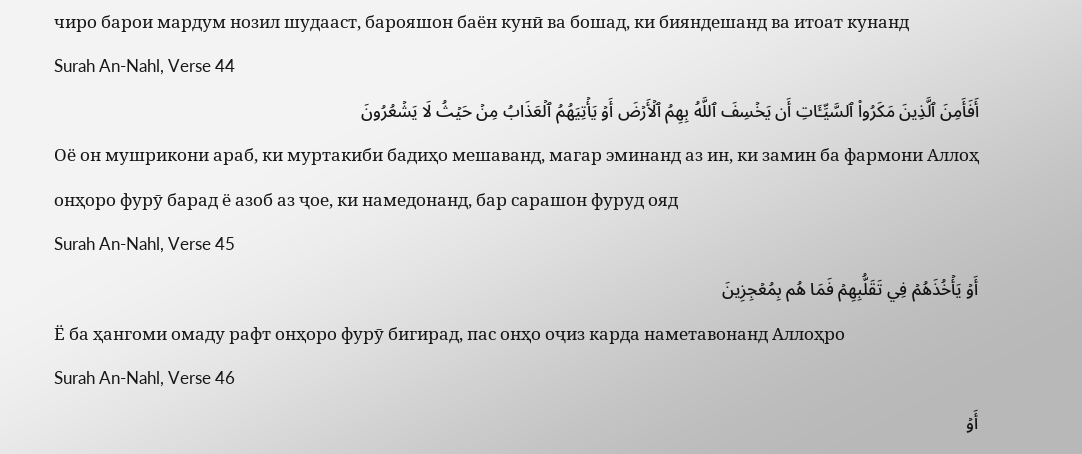чиро барои мардум нозил шудааст, барояшон баён кунӣ ва бошад, ки бияндешанд ва итоат кунанд
Surah An-Nahl, Verse 44
أَفَأَمِنَ ٱلَّذِينَ مَكَرُواْ ٱلسَّيِّـَٔاتِ أَن يَخۡسِفَ ٱللَّهُ بِهِمُ ٱلۡأَرۡضَ أَوۡ يَأۡتِيَهُمُ ٱلۡعَذَابُ مِنۡ حَيۡثُ لَا يَشۡعُرُونَ
Оё он мушрикони араб, ки муртакиби бадиҳо мешаванд, магар эминанд аз ин, ки замин ба фармони Аллоҳ онҳоро фурӯ барад ё азоб аз ҷое, ки намедонанд, бар сарашон фуруд ояд
Surah An-Nahl, Verse 45
أَوۡ يَأۡخُذَهُمۡ فِي تَقَلُّبِهِمۡ فَمَا هُم بِمُعۡجِزِينَ
Ё ба ҳангоми омаду рафт онҳоро фурӯ бигирад, пас онҳо оҷиз карда наметавонанд Аллоҳро
Surah An-Nahl, Verse 46
أَوۡ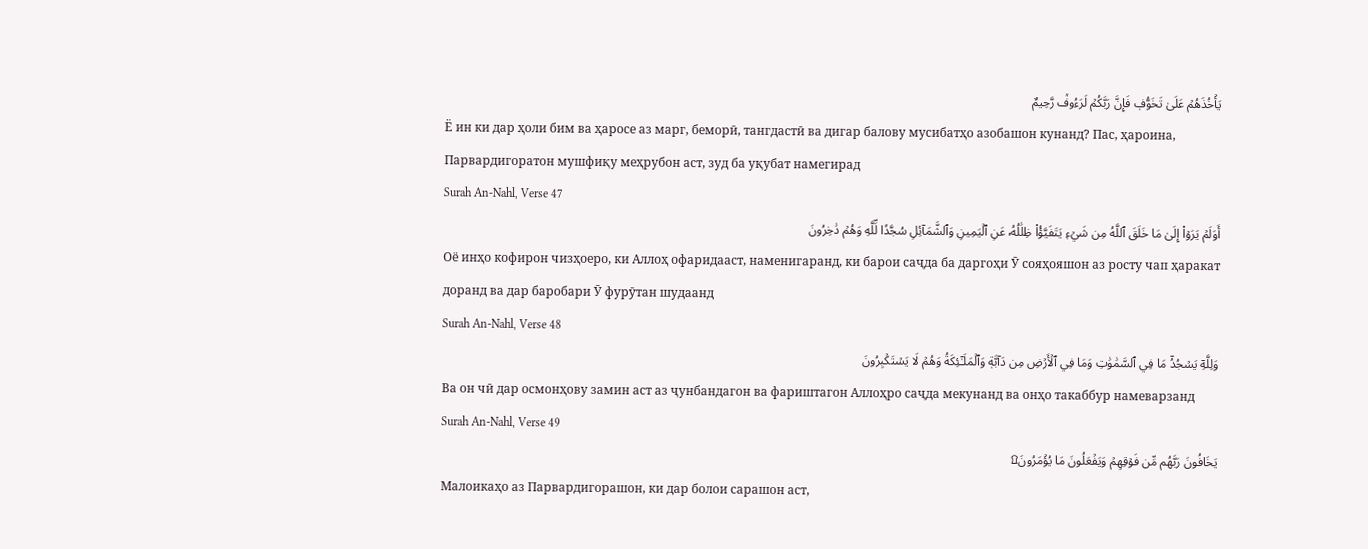يَأۡخُذَهُمۡ عَلَىٰ تَخَوُّفٖ فَإِنَّ رَبَّكُمۡ لَرَءُوفٞ رَّحِيمٌ
Ё ин ки дар ҳоли бим ва ҳаросе аз марг, беморӣ, тангдастӣ ва дигар балову мусибатҳо азобашон кунанд? Пас, ҳароина, Парвардигоратон мушфиқу меҳрубон аст, зуд ба уқубат намегирад
Surah An-Nahl, Verse 47
أَوَلَمۡ يَرَوۡاْ إِلَىٰ مَا خَلَقَ ٱللَّهُ مِن شَيۡءٖ يَتَفَيَّؤُاْ ظِلَٰلُهُۥ عَنِ ٱلۡيَمِينِ وَٱلشَّمَآئِلِ سُجَّدٗا لِّلَّهِ وَهُمۡ دَٰخِرُونَ
Оё инҳо кофирон чизҳоеро, ки Аллоҳ офаридааст, наменигаранд, ки барои саҷда ба даргоҳи Ӯ сояҳояшон аз росту чап ҳаракат доранд ва дар баробари Ӯ фурӯтан шудаанд
Surah An-Nahl, Verse 48
وَلِلَّهِۤ يَسۡجُدُۤ مَا فِي ٱلسَّمَٰوَٰتِ وَمَا فِي ٱلۡأَرۡضِ مِن دَآبَّةٖ وَٱلۡمَلَـٰٓئِكَةُ وَهُمۡ لَا يَسۡتَكۡبِرُونَ
Ва он чӣ дар осмонҳову замин аст аз ҷунбандагон ва фариштагон Аллоҳро саҷда мекунанд ва онҳо такаббур намеварзанд
Surah An-Nahl, Verse 49
يَخَافُونَ رَبَّهُم مِّن فَوۡقِهِمۡ وَيَفۡعَلُونَ مَا يُؤۡمَرُونَ۩
Малоикаҳо аз Парвардигорашон, ки дар болои сарашон аст,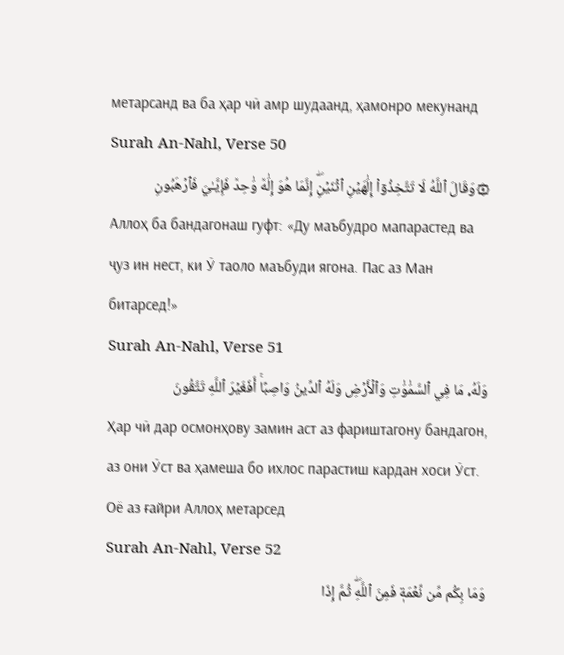метарсанд ва ба ҳар чӣ амр шудаанд, ҳамонро мекунанд
Surah An-Nahl, Verse 50
۞وَقَالَ ٱللَّهُ لَا تَتَّخِذُوٓاْ إِلَٰهَيۡنِ ٱثۡنَيۡنِۖ إِنَّمَا هُوَ إِلَٰهٞ وَٰحِدٞ فَإِيَّـٰيَ فَٱرۡهَبُونِ
Аллоҳ ба бандагонаш гуфт: «Ду маъбудро мапарастед ва ҷуз ин нест, ки Ӯ таоло маъбуди ягона. Пас аз Ман битарсед!»
Surah An-Nahl, Verse 51
وَلَهُۥ مَا فِي ٱلسَّمَٰوَٰتِ وَٱلۡأَرۡضِ وَلَهُ ٱلدِّينُ وَاصِبًاۚ أَفَغَيۡرَ ٱللَّهِ تَتَّقُونَ
Ҳар чӣ дар осмонҳову замин аст аз фариштагону бандагон, аз они Ӯст ва ҳамеша бо ихлос парастиш кардан хоси Ӯст. Оё аз ғайри Аллоҳ метарсед
Surah An-Nahl, Verse 52
وَمَا بِكُم مِّن نِّعۡمَةٖ فَمِنَ ٱللَّهِۖ ثُمَّ إِذَا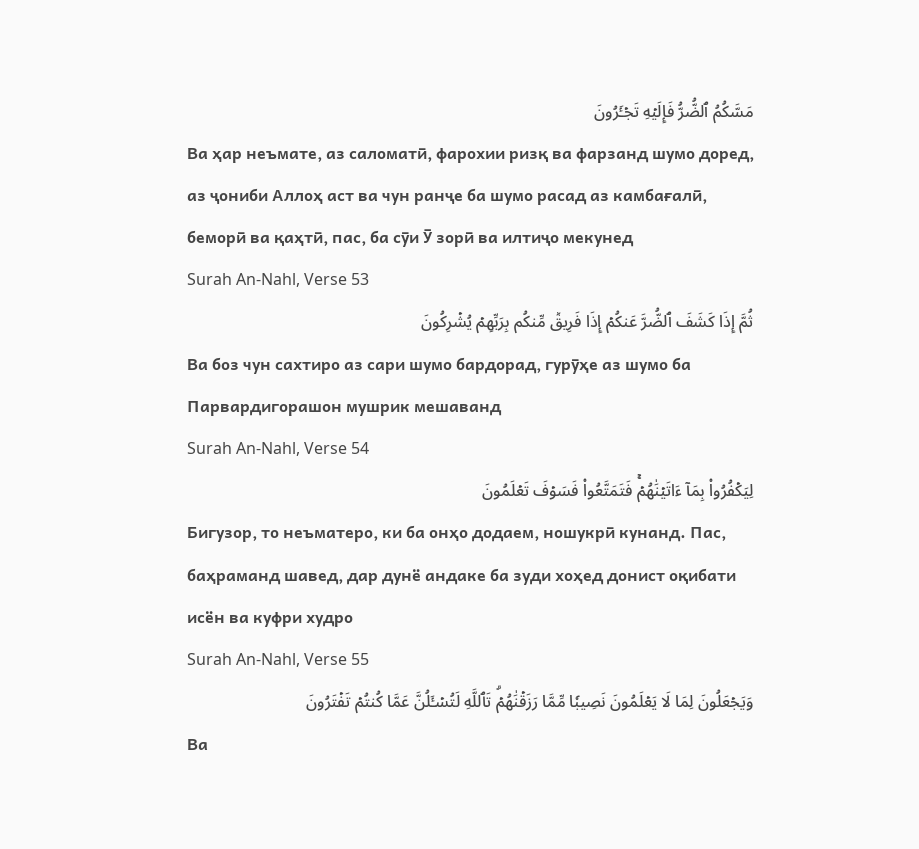مَسَّكُمُ ٱلضُّرُّ فَإِلَيۡهِ تَجۡـَٔرُونَ
Ва ҳар неъмате, аз саломатӣ, фарохии ризқ ва фарзанд шумо доред, аз ҷониби Аллоҳ аст ва чун ранҷе ба шумо расад аз камбағалӣ, беморӣ ва қаҳтӣ, пас, ба сӯи Ӯ зорӣ ва илтиҷо мекунед
Surah An-Nahl, Verse 53
ثُمَّ إِذَا كَشَفَ ٱلضُّرَّ عَنكُمۡ إِذَا فَرِيقٞ مِّنكُم بِرَبِّهِمۡ يُشۡرِكُونَ
Ва боз чун сахтиро аз сари шумо бардорад, гурӯҳе аз шумо ба Парвардигорашон мушрик мешаванд
Surah An-Nahl, Verse 54
لِيَكۡفُرُواْ بِمَآ ءَاتَيۡنَٰهُمۡۚ فَتَمَتَّعُواْ فَسَوۡفَ تَعۡلَمُونَ
Бигузор, то неъматеро, ки ба онҳо додаем, ношукрӣ кунанд. Пас, баҳраманд шавед, дар дунё андаке ба зуди хоҳед донист оқибати исён ва куфри худро
Surah An-Nahl, Verse 55
وَيَجۡعَلُونَ لِمَا لَا يَعۡلَمُونَ نَصِيبٗا مِّمَّا رَزَقۡنَٰهُمۡۗ تَٱللَّهِ لَتُسۡـَٔلُنَّ عَمَّا كُنتُمۡ تَفۡتَرُونَ
Ва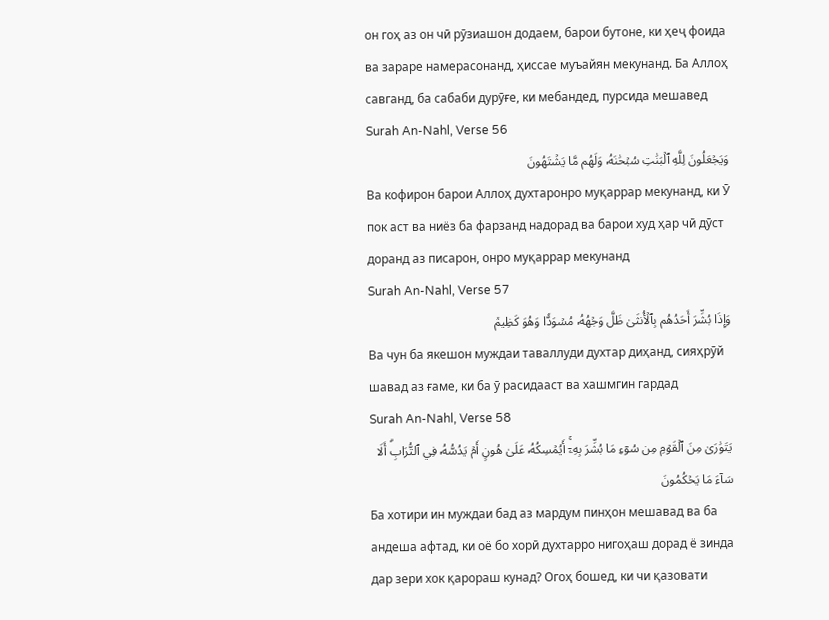он гоҳ аз он чӣ рӯзиашон додаем, барои бутоне, ки ҳеҷ фоида ва зараре намерасонанд, ҳиссае муъайян мекунанд. Ба Аллоҳ савганд, ба сабаби дурӯғе, ки мебандед, пурсида мешавед
Surah An-Nahl, Verse 56
وَيَجۡعَلُونَ لِلَّهِ ٱلۡبَنَٰتِ سُبۡحَٰنَهُۥ وَلَهُم مَّا يَشۡتَهُونَ
Ва кофирон барои Аллоҳ духтаронро муқаррар мекунанд, ки Ӯ пок аст ва ниёз ба фарзанд надорад ва барои худ ҳар чӣ дӯст доранд аз писарон, онро муқаррар мекунанд
Surah An-Nahl, Verse 57
وَإِذَا بُشِّرَ أَحَدُهُم بِٱلۡأُنثَىٰ ظَلَّ وَجۡهُهُۥ مُسۡوَدّٗا وَهُوَ كَظِيمٞ
Ва чун ба якешон муждаи таваллуди духтар диҳанд, сияҳрӯй шавад аз ғаме, ки ба ӯ расидааст ва хашмгин гардад
Surah An-Nahl, Verse 58
يَتَوَٰرَىٰ مِنَ ٱلۡقَوۡمِ مِن سُوٓءِ مَا بُشِّرَ بِهِۦٓۚ أَيُمۡسِكُهُۥ عَلَىٰ هُونٍ أَمۡ يَدُسُّهُۥ فِي ٱلتُّرَابِۗ أَلَا سَآءَ مَا يَحۡكُمُونَ
Ба хотири ин муждаи бад аз мардум пинҳон мешавад ва ба андеша афтад, ки оё бо хорӣ духтарро нигоҳаш дорад ё зинда дар зери хок қарораш кунад? Огоҳ бошед, ки чи қазовати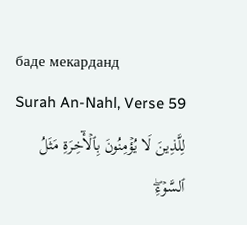баде мекарданд
Surah An-Nahl, Verse 59
لِلَّذِينَ لَا يُؤۡمِنُونَ بِٱلۡأٓخِرَةِ مَثَلُ ٱلسَّوۡءِۖ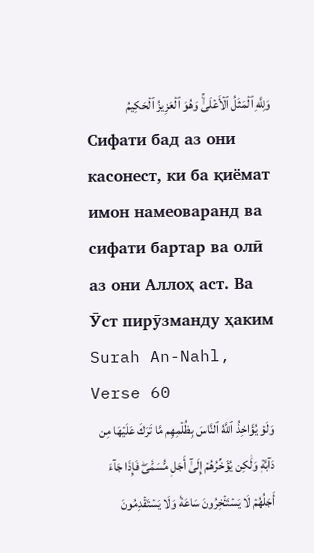وَلِلَّهِ ٱلۡمَثَلُ ٱلۡأَعۡلَىٰۚ وَهُوَ ٱلۡعَزِيزُ ٱلۡحَكِيمُ
Сифати бад аз они касонест, ки ба қиёмат имон намеоваранд ва сифати бартар ва олӣ аз они Аллоҳ аст. Ва Ӯст пирӯзманду ҳаким
Surah An-Nahl, Verse 60
وَلَوۡ يُؤَاخِذُ ٱللَّهُ ٱلنَّاسَ بِظُلۡمِهِم مَّا تَرَكَ عَلَيۡهَا مِن دَآبَّةٖ وَلَٰكِن يُؤَخِّرُهُمۡ إِلَىٰٓ أَجَلٖ مُّسَمّٗىۖ فَإِذَا جَآءَ أَجَلُهُمۡ لَا يَسۡتَـٔۡخِرُونَ سَاعَةٗ وَلَا يَسۡتَقۡدِمُونَ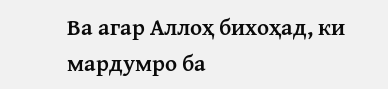Ва агар Аллоҳ бихоҳад, ки мардумро ба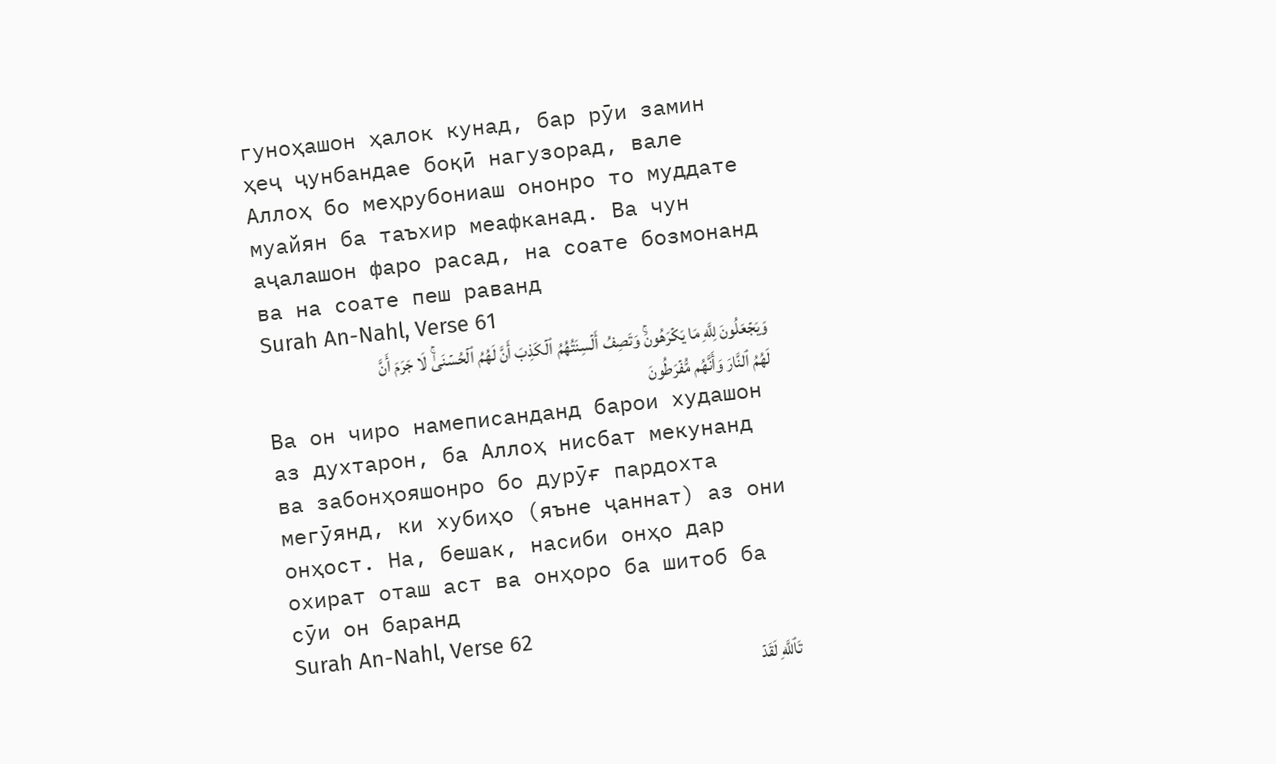гуноҳашон ҳалок кунад, бар рӯи замин ҳеҷ ҷунбандае боқӣ нагузорад, вале Аллоҳ бо меҳрубониаш ононро то муддате муайян ба таъхир меафканад. Ва чун аҷалашон фаро расад, на соате бозмонанд ва на соате пеш раванд
Surah An-Nahl, Verse 61
وَيَجۡعَلُونَ لِلَّهِ مَا يَكۡرَهُونَۚ وَتَصِفُ أَلۡسِنَتُهُمُ ٱلۡكَذِبَ أَنَّ لَهُمُ ٱلۡحُسۡنَىٰۚ لَا جَرَمَ أَنَّ لَهُمُ ٱلنَّارَ وَأَنَّهُم مُّفۡرَطُونَ
Ва он чиро намеписанданд барои худашон аз духтарон, ба Аллоҳ нисбат мекунанд ва забонҳояшонро бо дурӯғ пардохта мегӯянд, ки хубиҳо (яъне ҷаннат) аз они онҳост. На, бешак, насиби онҳо дар охират оташ аст ва онҳоро ба шитоб ба сӯи он баранд
Surah An-Nahl, Verse 62
تَٱللَّهِ لَقَدۡ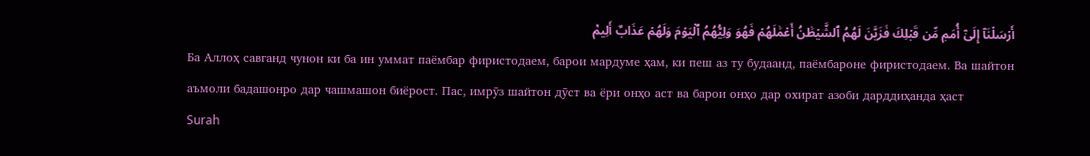أَرۡسَلۡنَآ إِلَىٰٓ أُمَمٖ مِّن قَبۡلِكَ فَزَيَّنَ لَهُمُ ٱلشَّيۡطَٰنُ أَعۡمَٰلَهُمۡ فَهُوَ وَلِيُّهُمُ ٱلۡيَوۡمَ وَلَهُمۡ عَذَابٌ أَلِيمٞ
Ба Аллоҳ савганд чунон ки ба ин уммат паёмбар фиристодаем, барои мардуме ҳам, ки пеш аз ту будаанд, паёмбароне фиристодаем. Ва шайтон аъмоли бадашонро дар чашмашон биёрост. Пас, имрӯз шайтон дӯст ва ёри онҳо аст ва барои онҳо дар охират азоби дарддиҳанда ҳаст
Surah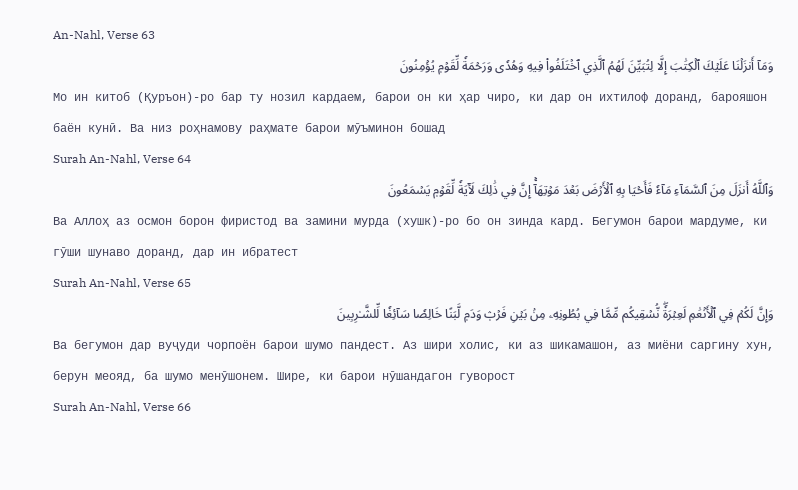An-Nahl, Verse 63
وَمَآ أَنزَلۡنَا عَلَيۡكَ ٱلۡكِتَٰبَ إِلَّا لِتُبَيِّنَ لَهُمُ ٱلَّذِي ٱخۡتَلَفُواْ فِيهِ وَهُدٗى وَرَحۡمَةٗ لِّقَوۡمٖ يُؤۡمِنُونَ
Мо ин китоб (Қуръон)-ро бар ту нозил кардаем, барои он ки ҳар чиро, ки дар он ихтилоф доранд, барояшон баён кунӣ. Ва низ роҳнамову раҳмате барои мӯъминон бошад
Surah An-Nahl, Verse 64
وَٱللَّهُ أَنزَلَ مِنَ ٱلسَّمَآءِ مَآءٗ فَأَحۡيَا بِهِ ٱلۡأَرۡضَ بَعۡدَ مَوۡتِهَآۚ إِنَّ فِي ذَٰلِكَ لَأٓيَةٗ لِّقَوۡمٖ يَسۡمَعُونَ
Ва Аллоҳ аз осмон борон фиристод ва замини мурда (хушк)-ро бо он зинда кард. Бегумон барои мардуме, ки гӯши шунаво доранд, дар ин ибратест
Surah An-Nahl, Verse 65
وَإِنَّ لَكُمۡ فِي ٱلۡأَنۡعَٰمِ لَعِبۡرَةٗۖ نُّسۡقِيكُم مِّمَّا فِي بُطُونِهِۦ مِنۢ بَيۡنِ فَرۡثٖ وَدَمٖ لَّبَنًا خَالِصٗا سَآئِغٗا لِّلشَّـٰرِبِينَ
Ва бегумон дар вуҷуди чорпоён барои шумо пандест. Аз шири холис, ки аз шикамашон, аз миёни саргину хун, берун меояд, ба шумо менӯшонем. Шире, ки барои нӯшандагон гуворост
Surah An-Nahl, Verse 66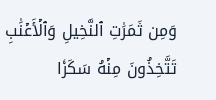وَمِن ثَمَرَٰتِ ٱلنَّخِيلِ وَٱلۡأَعۡنَٰبِ تَتَّخِذُونَ مِنۡهُ سَكَرٗا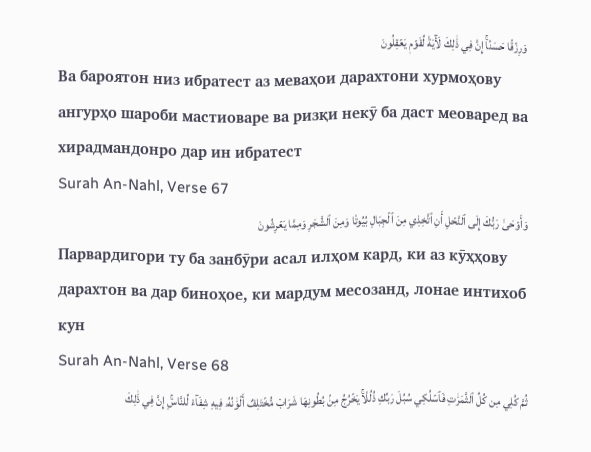وَرِزۡقًا حَسَنًاۚ إِنَّ فِي ذَٰلِكَ لَأٓيَةٗ لِّقَوۡمٖ يَعۡقِلُونَ
Ва бароятон низ ибратест аз меваҳои дарахтони хурмоҳову ангурҳо шароби мастиоваре ва ризқи некӯ ба даст меоваред ва хирадмандонро дар ин ибратест
Surah An-Nahl, Verse 67
وَأَوۡحَىٰ رَبُّكَ إِلَى ٱلنَّحۡلِ أَنِ ٱتَّخِذِي مِنَ ٱلۡجِبَالِ بُيُوتٗا وَمِنَ ٱلشَّجَرِ وَمِمَّا يَعۡرِشُونَ
Парвардигори ту ба занбӯри асал илҳом кард, ки аз кӯҳҳову дарахтон ва дар биноҳое, ки мардум месозанд, лонае интихоб кун
Surah An-Nahl, Verse 68
ثُمَّ كُلِي مِن كُلِّ ٱلثَّمَرَٰتِ فَٱسۡلُكِي سُبُلَ رَبِّكِ ذُلُلٗاۚ يَخۡرُجُ مِنۢ بُطُونِهَا شَرَابٞ مُّخۡتَلِفٌ أَلۡوَٰنُهُۥ فِيهِ شِفَآءٞ لِّلنَّاسِۚ إِنَّ فِي ذَٰلِكَ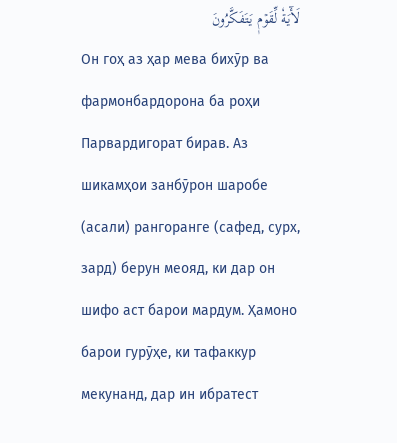لَأٓيَةٗ لِّقَوۡمٖ يَتَفَكَّرُونَ
Он гоҳ аз ҳар мева бихӯр ва фармонбардорона ба роҳи Парвардигорат бирав. Аз шикамҳои занбӯрон шаробе (асали) рангоранге (сафед, сурх, зард) берун меояд, ки дар он шифо аст барои мардум. Ҳамоно барои гурӯҳе, ки тафаккур мекунанд, дар ин ибратест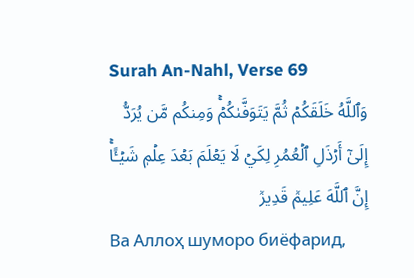Surah An-Nahl, Verse 69
وَٱللَّهُ خَلَقَكُمۡ ثُمَّ يَتَوَفَّىٰكُمۡۚ وَمِنكُم مَّن يُرَدُّ إِلَىٰٓ أَرۡذَلِ ٱلۡعُمُرِ لِكَيۡ لَا يَعۡلَمَ بَعۡدَ عِلۡمٖ شَيۡـًٔاۚ إِنَّ ٱللَّهَ عَلِيمٞ قَدِيرٞ
Ва Аллоҳ шуморо биёфарид,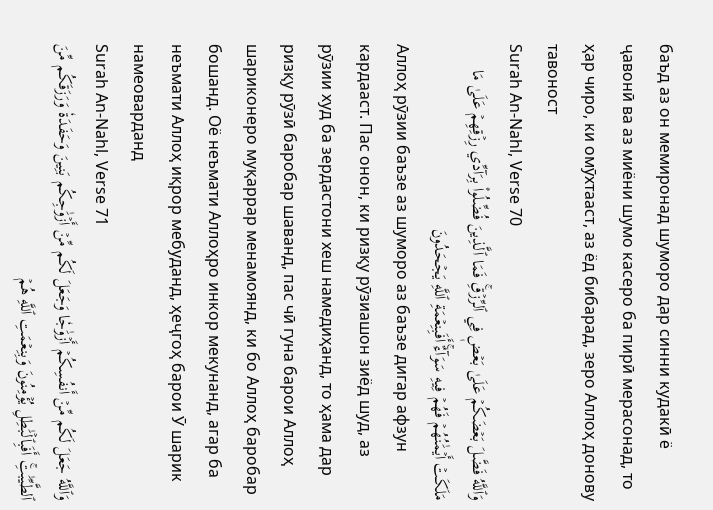баъд аз он мемиронад шуморо дар синни кудакӣ ё ҷавонӣ ва аз миёни шумо касеро ба пирӣ мерасонад, то ҳар чиро, ки омӯхтааст, аз ёд бибарад, зеро Аллоҳ донову тавоност
Surah An-Nahl, Verse 70
وَٱللَّهُ فَضَّلَ بَعۡضَكُمۡ عَلَىٰ بَعۡضٖ فِي ٱلرِّزۡقِۚ فَمَا ٱلَّذِينَ فُضِّلُواْ بِرَآدِّي رِزۡقِهِمۡ عَلَىٰ مَا مَلَكَتۡ أَيۡمَٰنُهُمۡ فَهُمۡ فِيهِ سَوَآءٌۚ أَفَبِنِعۡمَةِ ٱللَّهِ يَجۡحَدُونَ
Аллоҳ рӯзии баъзе аз шуморо аз баъзе дигар афзун кардааст. Пас онон, ки ризқу рӯзиашон зиёд шуд, аз рӯзии худ ба зердастони хеш намедиҳанд, то ҳама дар ризқу рӯзӣ баробар шаванд, пас чӣ гуна барои Аллоҳ шариконеро муқаррар менамоянд, ки бо Аллоҳ баробар бошанд. Оё неъмати Аллоҳро инкор мекунанд, агар ба неъмати Аллоҳ иқрор мебуданд, ҳеҷгоҳ барои Ӯ шарик намеоварданд
Surah An-Nahl, Verse 71
وَٱللَّهُ جَعَلَ لَكُم مِّنۡ أَنفُسِكُمۡ أَزۡوَٰجٗا وَجَعَلَ لَكُم مِّنۡ أَزۡوَٰجِكُم بَنِينَ وَحَفَدَةٗ وَرَزَقَكُم مِّنَ ٱلطَّيِّبَٰتِۚ أَفَبِٱلۡبَٰطِلِ يُؤۡمِنُونَ وَبِنِعۡمَتِ ٱللَّهِ هُمۡ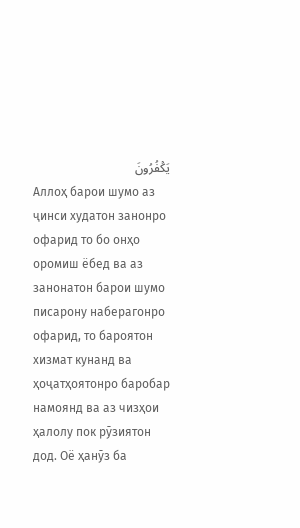يَكۡفُرُونَ
Аллоҳ барои шумо аз ҷинси худатон занонро офарид то бо онҳо оромиш ёбед ва аз занонатон барои шумо писарону наберагонро офарид, то бароятон хизмат кунанд ва ҳоҷатҳоятонро баробар намоянд ва аз чизҳои ҳалолу пок рӯзиятон дод. Оё ҳанӯз ба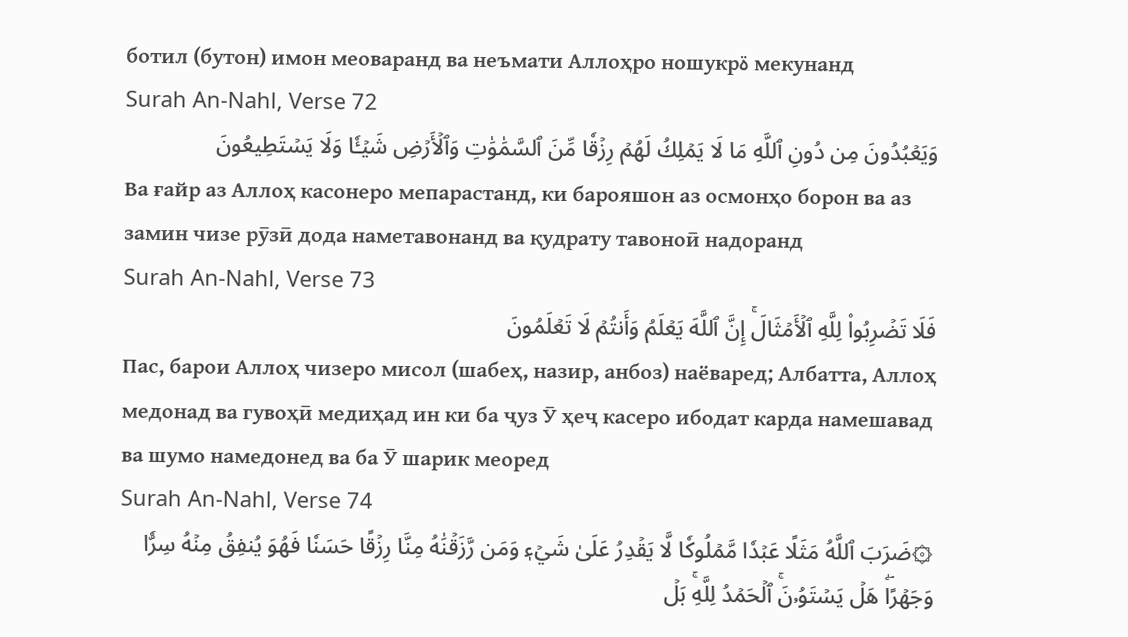ботил (бутон) имон меоваранд ва неъмати Аллоҳро ношукрة мекунанд
Surah An-Nahl, Verse 72
وَيَعۡبُدُونَ مِن دُونِ ٱللَّهِ مَا لَا يَمۡلِكُ لَهُمۡ رِزۡقٗا مِّنَ ٱلسَّمَٰوَٰتِ وَٱلۡأَرۡضِ شَيۡـٔٗا وَلَا يَسۡتَطِيعُونَ
Ва ғайр аз Аллоҳ касонеро мепарастанд, ки барояшон аз осмонҳо борон ва аз замин чизе рӯзӣ дода наметавонанд ва қудрату тавоноӣ надоранд
Surah An-Nahl, Verse 73
فَلَا تَضۡرِبُواْ لِلَّهِ ٱلۡأَمۡثَالَۚ إِنَّ ٱللَّهَ يَعۡلَمُ وَأَنتُمۡ لَا تَعۡلَمُونَ
Пас, барои Аллоҳ чизеро мисол (шабеҳ, назир, анбоз) наёваред; Албатта, Аллоҳ медонад ва гувоҳӣ медиҳад ин ки ба ҷуз Ӯ ҳеҷ касеро ибодат карда намешавад ва шумо намедонед ва ба Ӯ шарик меоред
Surah An-Nahl, Verse 74
۞ضَرَبَ ٱللَّهُ مَثَلًا عَبۡدٗا مَّمۡلُوكٗا لَّا يَقۡدِرُ عَلَىٰ شَيۡءٖ وَمَن رَّزَقۡنَٰهُ مِنَّا رِزۡقًا حَسَنٗا فَهُوَ يُنفِقُ مِنۡهُ سِرّٗا وَجَهۡرًاۖ هَلۡ يَسۡتَوُۥنَۚ ٱلۡحَمۡدُ لِلَّهِۚ بَلۡ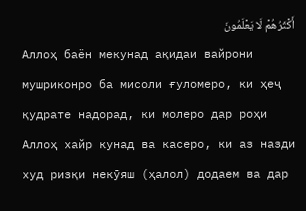أَكۡثَرُهُمۡ لَا يَعۡلَمُونَ
Аллоҳ баён мекунад ақидаи вайрони мушриконро ба мисоли ғуломеро, ки ҳеҷ қудрате надорад, ки молеро дар роҳи Аллоҳ хайр кунад ва касеро, ки аз назди худ ризқи некӯяш (ҳалол) додаем ва дар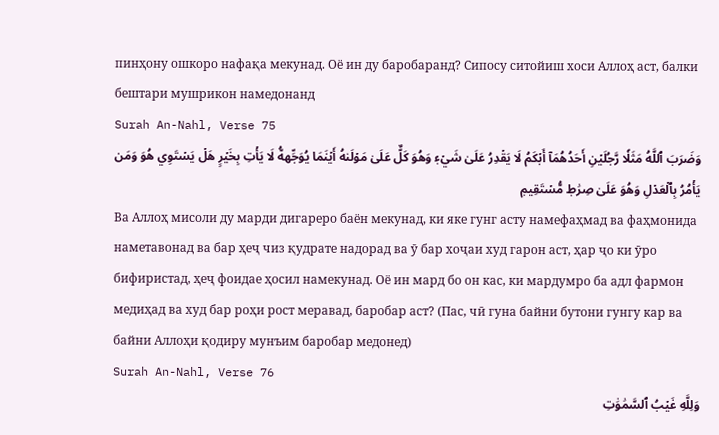пинҳону ошкоро нафақа мекунад. Оё ин ду баробаранд? Сипосу ситойиш хоси Аллоҳ аст, балки бештари мушрикон намедонанд
Surah An-Nahl, Verse 75
وَضَرَبَ ٱللَّهُ مَثَلٗا رَّجُلَيۡنِ أَحَدُهُمَآ أَبۡكَمُ لَا يَقۡدِرُ عَلَىٰ شَيۡءٖ وَهُوَ كَلٌّ عَلَىٰ مَوۡلَىٰهُ أَيۡنَمَا يُوَجِّههُّ لَا يَأۡتِ بِخَيۡرٍ هَلۡ يَسۡتَوِي هُوَ وَمَن يَأۡمُرُ بِٱلۡعَدۡلِ وَهُوَ عَلَىٰ صِرَٰطٖ مُّسۡتَقِيمٖ
Ва Аллоҳ мисоли ду марди дигареро баён мекунад, ки яке гунг асту намефаҳмад ва фаҳмонида наметавонад ва бар ҳеҷ чиз қудрате надорад ва ӯ бар хоҷаи худ гарон аст, ҳар ҷо ки ӯро бифиристад, ҳеҷ фоидае ҳосил намекунад. Оё ин мард бо он кас, ки мардумро ба адл фармон медиҳад ва худ бар роҳи рост меравад, баробар аст? (Пас, чӣ гуна байни бутони гунгу кар ва байни Аллоҳи қодиру мунъим баробар медонед)
Surah An-Nahl, Verse 76
وَلِلَّهِ غَيۡبُ ٱلسَّمَٰوَٰتِ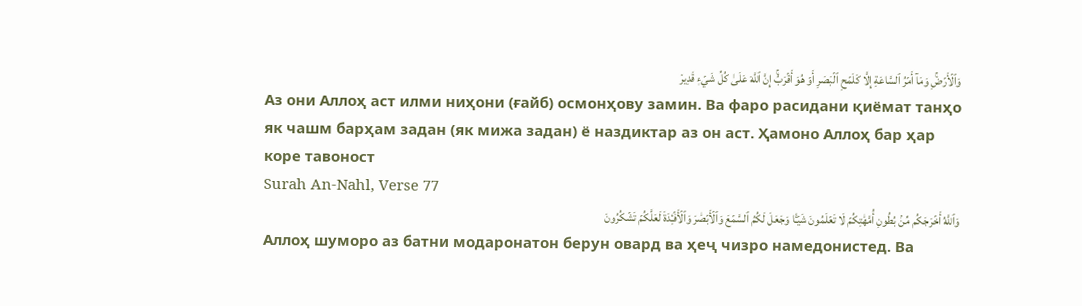وَٱلۡأَرۡضِۚ وَمَآ أَمۡرُ ٱلسَّاعَةِ إِلَّا كَلَمۡحِ ٱلۡبَصَرِ أَوۡ هُوَ أَقۡرَبُۚ إِنَّ ٱللَّهَ عَلَىٰ كُلِّ شَيۡءٖ قَدِيرٞ
Аз они Аллоҳ аст илми ниҳони (ғайб) осмонҳову замин. Ва фаро расидани қиёмат танҳо як чашм барҳам задан (як мижа задан) ё наздиктар аз он аст. Ҳамоно Аллоҳ бар ҳар коре тавоност
Surah An-Nahl, Verse 77
وَٱللَّهُ أَخۡرَجَكُم مِّنۢ بُطُونِ أُمَّهَٰتِكُمۡ لَا تَعۡلَمُونَ شَيۡـٔٗا وَجَعَلَ لَكُمُ ٱلسَّمۡعَ وَٱلۡأَبۡصَٰرَ وَٱلۡأَفۡـِٔدَةَ لَعَلَّكُمۡ تَشۡكُرُونَ
Аллоҳ шуморо аз батни модаронатон берун овард ва ҳеҷ чизро намедонистед. Ва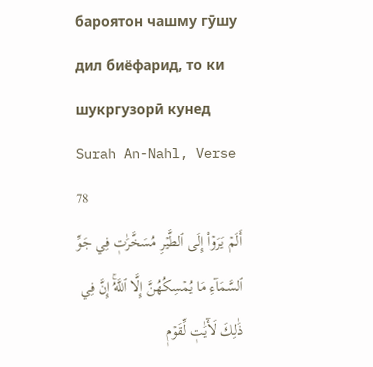бароятон чашму гӯшу дил биёфарид, то ки шукргузорӣ кунед
Surah An-Nahl, Verse 78
أَلَمۡ يَرَوۡاْ إِلَى ٱلطَّيۡرِ مُسَخَّرَٰتٖ فِي جَوِّ ٱلسَّمَآءِ مَا يُمۡسِكُهُنَّ إِلَّا ٱللَّهُۚ إِنَّ فِي ذَٰلِكَ لَأٓيَٰتٖ لِّقَوۡمٖ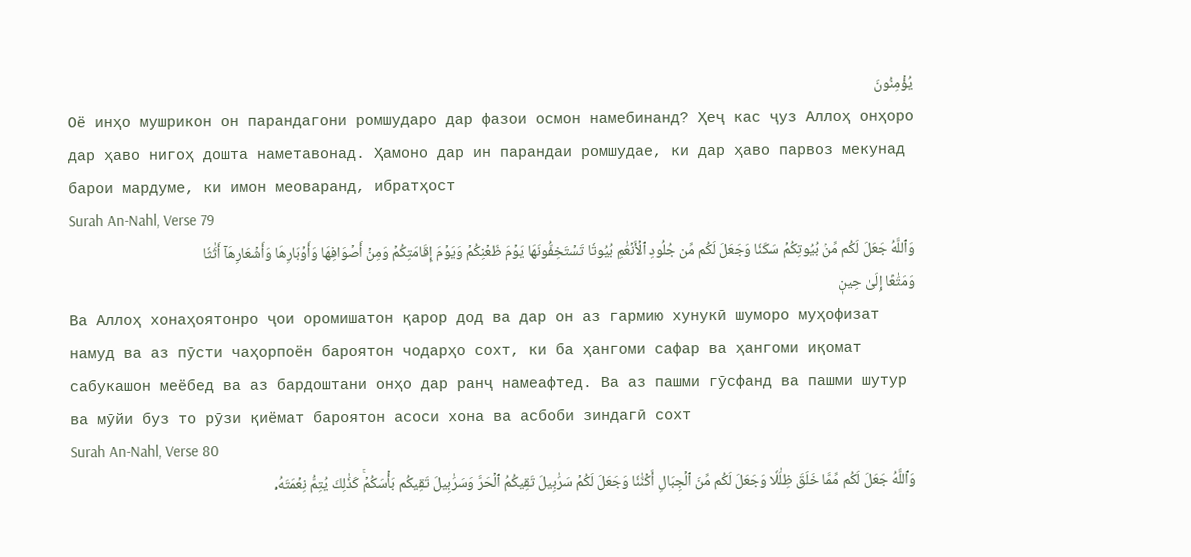يُؤۡمِنُونَ
Оё инҳо мушрикон он парандагони ромшударо дар фазои осмон намебинанд? Ҳеҷ кас ҷуз Аллоҳ онҳоро дар ҳаво нигоҳ дошта наметавонад. Ҳамоно дар ин парандаи ромшудае, ки дар ҳаво парвоз мекунад барои мардуме, ки имон меоваранд, ибратҳост
Surah An-Nahl, Verse 79
وَٱللَّهُ جَعَلَ لَكُم مِّنۢ بُيُوتِكُمۡ سَكَنٗا وَجَعَلَ لَكُم مِّن جُلُودِ ٱلۡأَنۡعَٰمِ بُيُوتٗا تَسۡتَخِفُّونَهَا يَوۡمَ ظَعۡنِكُمۡ وَيَوۡمَ إِقَامَتِكُمۡ وَمِنۡ أَصۡوَافِهَا وَأَوۡبَارِهَا وَأَشۡعَارِهَآ أَثَٰثٗا وَمَتَٰعًا إِلَىٰ حِينٖ
Ва Аллоҳ хонаҳоятонро ҷои оромишатон қарор дод ва дар он аз гармию хунукӣ шуморо муҳофизат намуд ва аз пӯсти чаҳорпоён бароятон чодарҳо сохт, ки ба ҳангоми сафар ва ҳангоми иқомат сабукашон меёбед ва аз бардоштани онҳо дар ранҷ намеафтед. Ва аз пашми гӯсфанд ва пашми шутур ва мӯйи буз то рӯзи қиёмат бароятон асоси хона ва асбоби зиндагӣ сохт
Surah An-Nahl, Verse 80
وَٱللَّهُ جَعَلَ لَكُم مِّمَّا خَلَقَ ظِلَٰلٗا وَجَعَلَ لَكُم مِّنَ ٱلۡجِبَالِ أَكۡنَٰنٗا وَجَعَلَ لَكُمۡ سَرَٰبِيلَ تَقِيكُمُ ٱلۡحَرَّ وَسَرَٰبِيلَ تَقِيكُم بَأۡسَكُمۡۚ كَذَٰلِكَ يُتِمُّ نِعۡمَتَهُۥ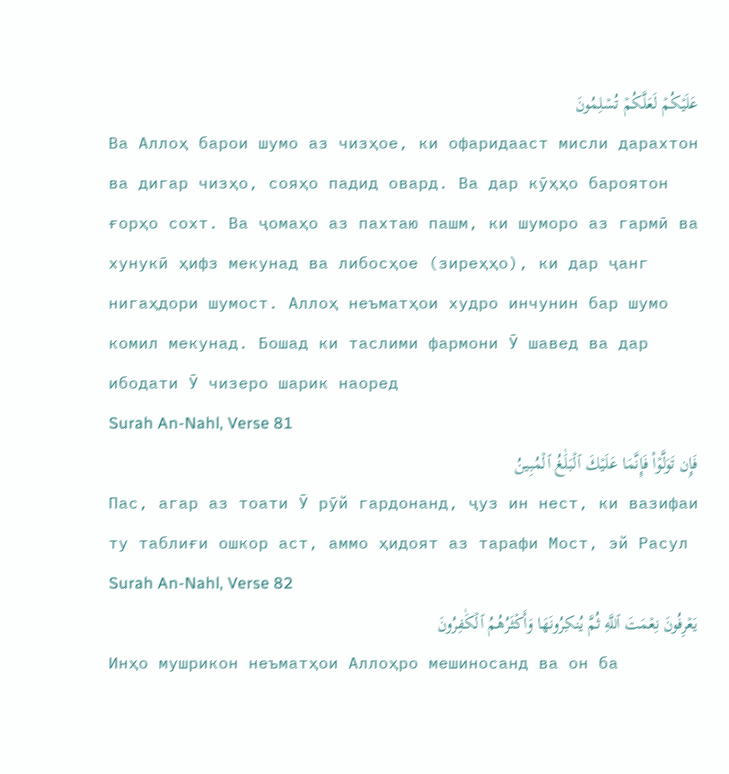عَلَيۡكُمۡ لَعَلَّكُمۡ تُسۡلِمُونَ
Ва Аллоҳ барои шумо аз чизҳое, ки офаридааст мисли дарахтон ва дигар чизҳо, сояҳо падид овард. Ва дар кӯҳҳо бароятон ғорҳо сохт. Ва ҷомаҳо аз пахтаю пашм, ки шуморо аз гармӣ ва хунукӣ ҳифз мекунад ва либосҳое (зиреҳҳо), ки дар ҷанг нигаҳдори шумост. Аллоҳ неъматҳои худро инчунин бар шумо комил мекунад. Бошад ки таслими фармони Ӯ шавед ва дар ибодати Ӯ чизеро шарик наоред
Surah An-Nahl, Verse 81
فَإِن تَوَلَّوۡاْ فَإِنَّمَا عَلَيۡكَ ٱلۡبَلَٰغُ ٱلۡمُبِينُ
Пас, агар аз тоати Ӯ рӯй гардонанд, ҷуз ин нест, ки вазифаи ту таблиғи ошкор аст, аммо ҳидоят аз тарафи Мост, эй Расул
Surah An-Nahl, Verse 82
يَعۡرِفُونَ نِعۡمَتَ ٱللَّهِ ثُمَّ يُنكِرُونَهَا وَأَكۡثَرُهُمُ ٱلۡكَٰفِرُونَ
Инҳо мушрикон неъматҳои Аллоҳро мешиносанд ва он ба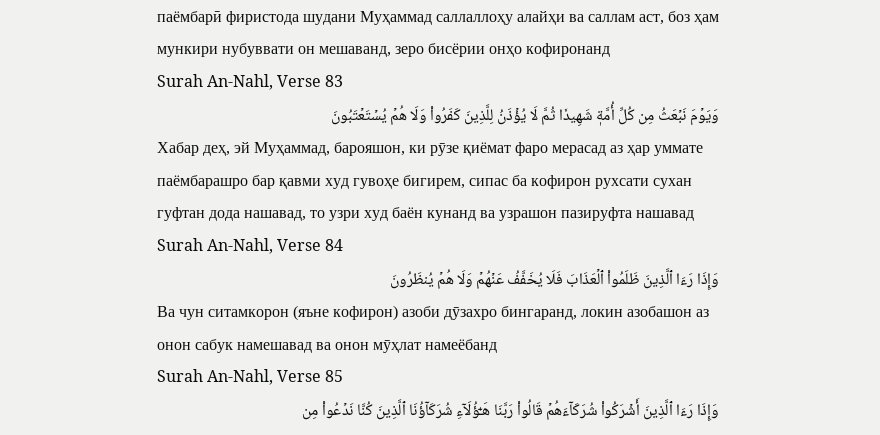паёмбарӣ фиристода шудани Муҳаммад саллаллоҳу алайҳи ва саллам аст, боз ҳам мункири нубуввати он мешаванд, зеро бисёрии онҳо кофиронанд
Surah An-Nahl, Verse 83
وَيَوۡمَ نَبۡعَثُ مِن كُلِّ أُمَّةٖ شَهِيدٗا ثُمَّ لَا يُؤۡذَنُ لِلَّذِينَ كَفَرُواْ وَلَا هُمۡ يُسۡتَعۡتَبُونَ
Хабар деҳ, эй Муҳаммад, барояшон, ки рӯзе қиёмат фаро мерасад аз ҳар уммате паёмбарашро бар қавми худ гувоҳе бигирем, сипас ба кофирон рухсати сухан гуфтан дода нашавад, то узри худ баён кунанд ва узрашон пазируфта нашавад
Surah An-Nahl, Verse 84
وَإِذَا رَءَا ٱلَّذِينَ ظَلَمُواْ ٱلۡعَذَابَ فَلَا يُخَفَّفُ عَنۡهُمۡ وَلَا هُمۡ يُنظَرُونَ
Ва чун ситамкорон (яъне кофирон) азоби дӯзахро бингаранд, локин азобашон аз онон сабук намешавад ва онон мӯҳлат намеёбанд
Surah An-Nahl, Verse 85
وَإِذَا رَءَا ٱلَّذِينَ أَشۡرَكُواْ شُرَكَآءَهُمۡ قَالُواْ رَبَّنَا هَـٰٓؤُلَآءِ شُرَكَآؤُنَا ٱلَّذِينَ كُنَّا نَدۡعُواْ مِن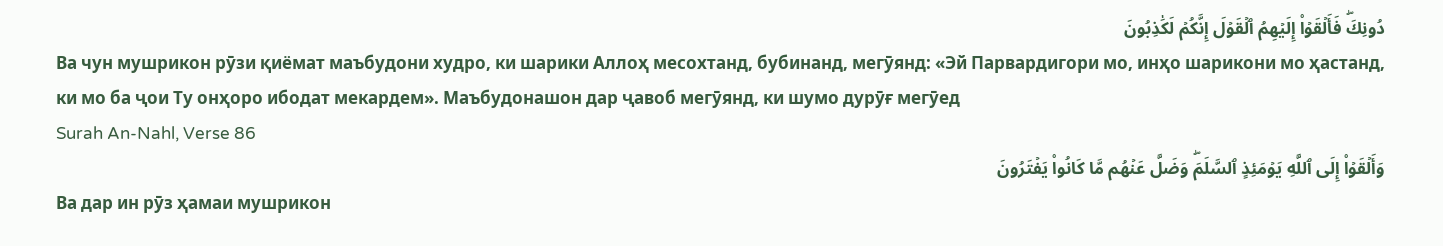دُونِكَۖ فَأَلۡقَوۡاْ إِلَيۡهِمُ ٱلۡقَوۡلَ إِنَّكُمۡ لَكَٰذِبُونَ
Ва чун мушрикон рӯзи қиёмат маъбудони худро, ки шарики Аллоҳ месохтанд, бубинанд, мегӯянд: «Эй Парвардигори мо, инҳо шарикони мо ҳастанд, ки мо ба ҷои Ту онҳоро ибодат мекардем». Маъбудонашон дар ҷавоб мегӯянд, ки шумо дурӯғ мегӯед
Surah An-Nahl, Verse 86
وَأَلۡقَوۡاْ إِلَى ٱللَّهِ يَوۡمَئِذٍ ٱلسَّلَمَۖ وَضَلَّ عَنۡهُم مَّا كَانُواْ يَفۡتَرُونَ
Ва дар ин рӯз ҳамаи мушрикон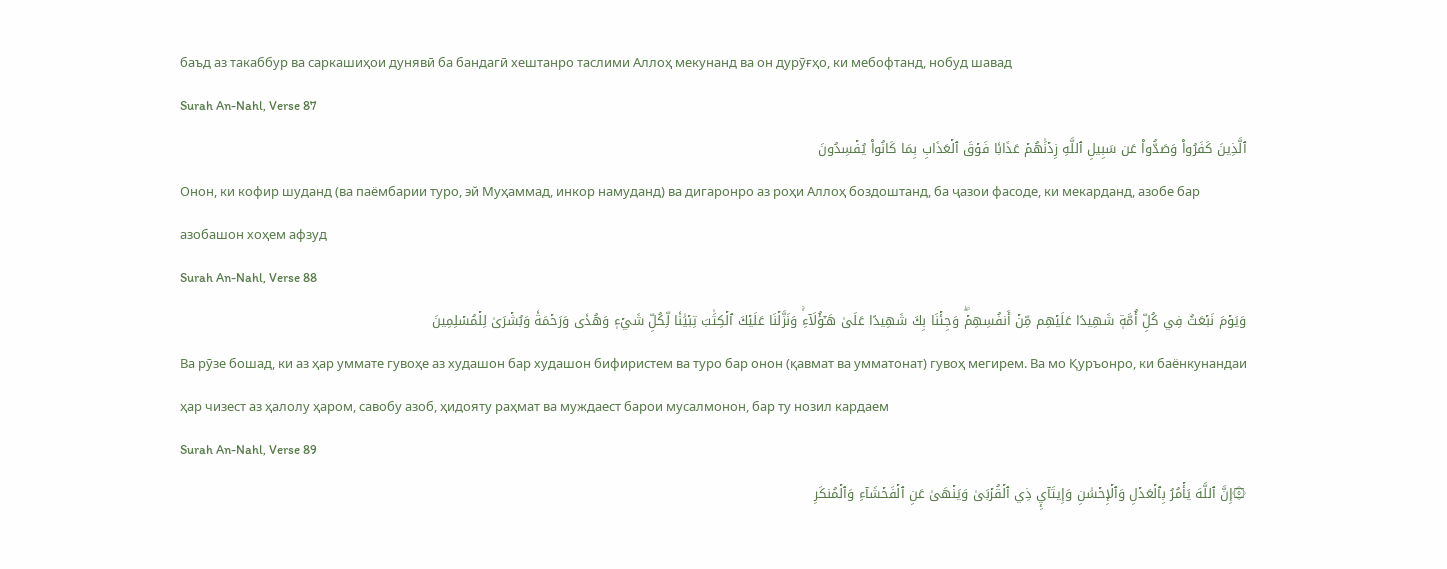баъд аз такаббур ва саркашиҳои дунявӣ ба бандагӣ хештанро таслими Аллоҳ мекунанд ва он дурӯғҳо, ки мебофтанд, нобуд шавад
Surah An-Nahl, Verse 87
ٱلَّذِينَ كَفَرُواْ وَصَدُّواْ عَن سَبِيلِ ٱللَّهِ زِدۡنَٰهُمۡ عَذَابٗا فَوۡقَ ٱلۡعَذَابِ بِمَا كَانُواْ يُفۡسِدُونَ
Онон, ки кофир шуданд (ва паёмбарии туро, эй Муҳаммад, инкор намуданд) ва дигаронро аз роҳи Аллоҳ боздоштанд, ба ҷазои фасоде, ки мекарданд, азобе бар азобашон хоҳем афзуд
Surah An-Nahl, Verse 88
وَيَوۡمَ نَبۡعَثُ فِي كُلِّ أُمَّةٖ شَهِيدًا عَلَيۡهِم مِّنۡ أَنفُسِهِمۡۖ وَجِئۡنَا بِكَ شَهِيدًا عَلَىٰ هَـٰٓؤُلَآءِۚ وَنَزَّلۡنَا عَلَيۡكَ ٱلۡكِتَٰبَ تِبۡيَٰنٗا لِّكُلِّ شَيۡءٖ وَهُدٗى وَرَحۡمَةٗ وَبُشۡرَىٰ لِلۡمُسۡلِمِينَ
Ва рӯзе бошад, ки аз ҳар уммате гувоҳе аз худашон бар худашон бифиристем ва туро бар онон (қавмат ва умматонат) гувоҳ мегирем. Ва мо Қуръонро, ки баёнкунандаи ҳар чизест аз ҳалолу ҳаром, савобу азоб, ҳидояту раҳмат ва муждаест барои мусалмонон, бар ту нозил кардаем
Surah An-Nahl, Verse 89
۞إِنَّ ٱللَّهَ يَأۡمُرُ بِٱلۡعَدۡلِ وَٱلۡإِحۡسَٰنِ وَإِيتَآيِٕ ذِي ٱلۡقُرۡبَىٰ وَيَنۡهَىٰ عَنِ ٱلۡفَحۡشَآءِ وَٱلۡمُنكَرِ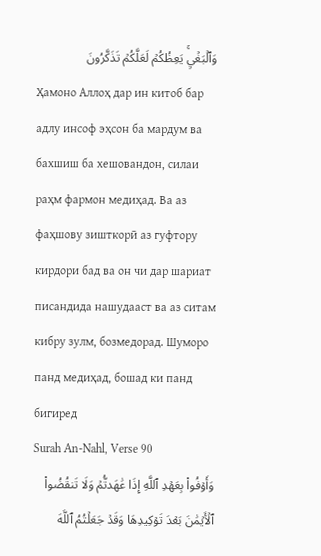وَٱلۡبَغۡيِۚ يَعِظُكُمۡ لَعَلَّكُمۡ تَذَكَّرُونَ
Ҳамоно Аллоҳ дар ин китоб бар адлу инсоф эҳсон ба мардум ва бахшиш ба хешовандон, силаи раҳм фармон медиҳад. Ва аз фаҳшову зишткорӣ аз гуфтору кирдори бад ва он чи дар шариат писандида нашудааст ва аз ситам кибру зулм, бозмедорад. Шуморо панд медиҳад, бошад ки панд бигиред
Surah An-Nahl, Verse 90
وَأَوۡفُواْ بِعَهۡدِ ٱللَّهِ إِذَا عَٰهَدتُّمۡ وَلَا تَنقُضُواْ ٱلۡأَيۡمَٰنَ بَعۡدَ تَوۡكِيدِهَا وَقَدۡ جَعَلۡتُمُ ٱللَّهَ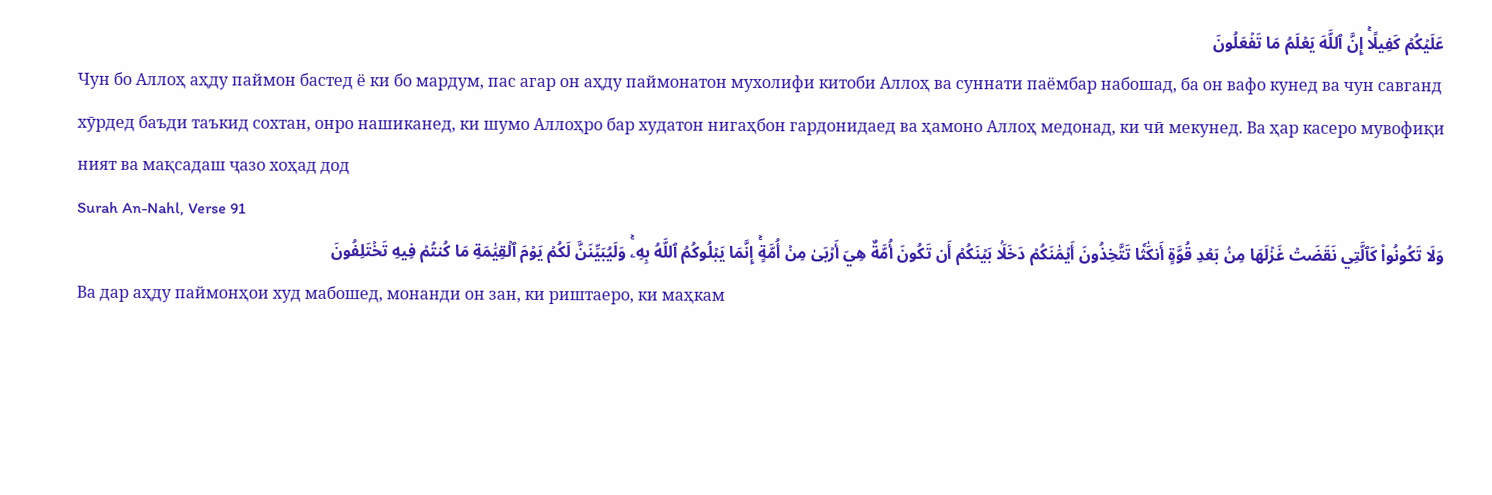عَلَيۡكُمۡ كَفِيلًاۚ إِنَّ ٱللَّهَ يَعۡلَمُ مَا تَفۡعَلُونَ
Чун бо Аллоҳ аҳду паймон бастед ё ки бо мардум, пас агар он аҳду паймонатон мухолифи китоби Аллоҳ ва суннати паёмбар набошад, ба он вафо кунед ва чун савганд хӯрдед баъди таъкид сохтан, онро нашиканед, ки шумо Аллоҳро бар худатон нигаҳбон гардонидаед ва ҳамоно Аллоҳ медонад, ки чӣ мекунед. Ва ҳар касеро мувофиқи ният ва мақсадаш ҷазо хоҳад дод
Surah An-Nahl, Verse 91
وَلَا تَكُونُواْ كَٱلَّتِي نَقَضَتۡ غَزۡلَهَا مِنۢ بَعۡدِ قُوَّةٍ أَنكَٰثٗا تَتَّخِذُونَ أَيۡمَٰنَكُمۡ دَخَلَۢا بَيۡنَكُمۡ أَن تَكُونَ أُمَّةٌ هِيَ أَرۡبَىٰ مِنۡ أُمَّةٍۚ إِنَّمَا يَبۡلُوكُمُ ٱللَّهُ بِهِۦۚ وَلَيُبَيِّنَنَّ لَكُمۡ يَوۡمَ ٱلۡقِيَٰمَةِ مَا كُنتُمۡ فِيهِ تَخۡتَلِفُونَ
Ва дар аҳду паймонҳои худ мабошед, монанди он зан, ки риштаеро, ки маҳкам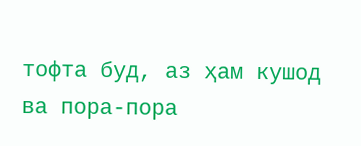тофта буд, аз ҳам кушод ва пора-пора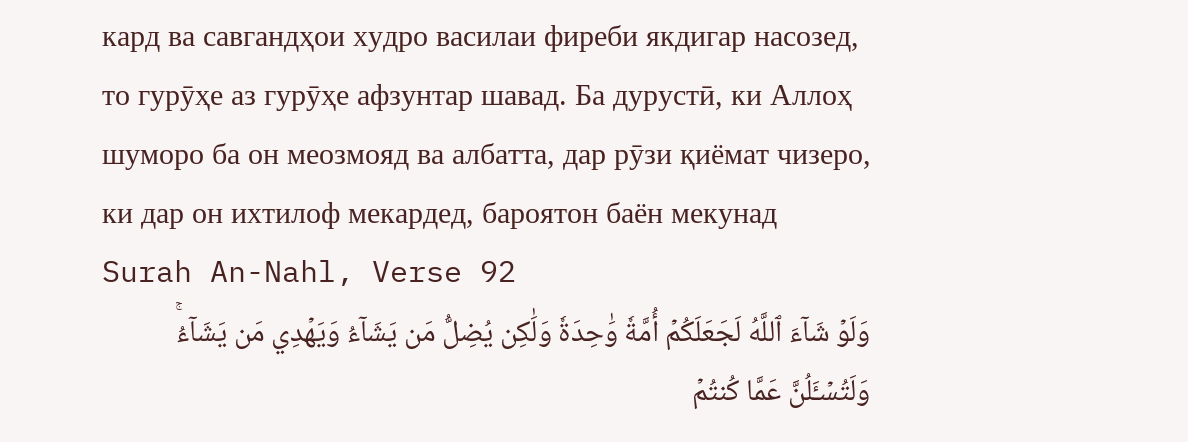кард ва савгандҳои худро василаи фиреби якдигар насозед, то гурӯҳе аз гурӯҳе афзунтар шавад. Ба дурустӣ, ки Аллоҳ шуморо ба он меозмояд ва албатта, дар рӯзи қиёмат чизеро, ки дар он ихтилоф мекардед, бароятон баён мекунад
Surah An-Nahl, Verse 92
وَلَوۡ شَآءَ ٱللَّهُ لَجَعَلَكُمۡ أُمَّةٗ وَٰحِدَةٗ وَلَٰكِن يُضِلُّ مَن يَشَآءُ وَيَهۡدِي مَن يَشَآءُۚ وَلَتُسۡـَٔلُنَّ عَمَّا كُنتُمۡ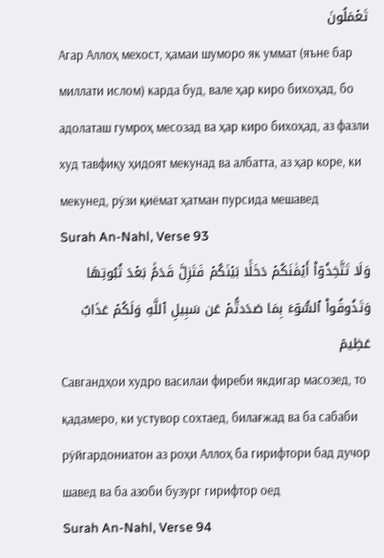تَعۡمَلُونَ
Агар Аллоҳ мехост, ҳамаи шуморо як уммат (яъне бар миллати ислом) карда буд, вале ҳар киро бихоҳад, бо адолаташ гумроҳ месозад ва ҳар киро бихоҳад, аз фазли худ тавфиқу ҳидоят мекунад ва албатта, аз ҳар коре, ки мекунед, рӯзи қиёмат ҳатман пурсида мешавед
Surah An-Nahl, Verse 93
وَلَا تَتَّخِذُوٓاْ أَيۡمَٰنَكُمۡ دَخَلَۢا بَيۡنَكُمۡ فَتَزِلَّ قَدَمُۢ بَعۡدَ ثُبُوتِهَا وَتَذُوقُواْ ٱلسُّوٓءَ بِمَا صَدَدتُّمۡ عَن سَبِيلِ ٱللَّهِ وَلَكُمۡ عَذَابٌ عَظِيمٞ
Савгандҳои худро василаи фиреби якдигар масозед, то қадамеро, ки устувор сохтаед, билағжад ва ба сабаби рӯйгардониатон аз роҳи Аллоҳ ба гирифтори бад дучор шавед ва ба азоби бузург гирифтор оед
Surah An-Nahl, Verse 94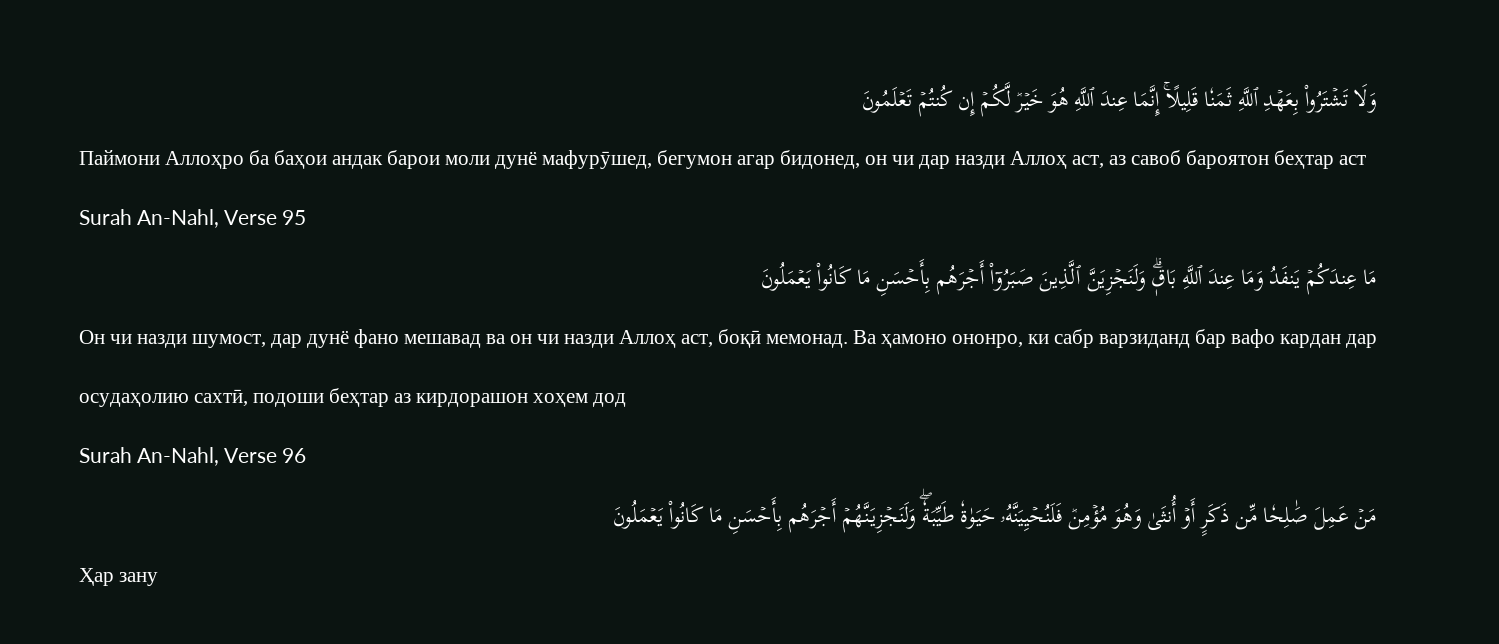وَلَا تَشۡتَرُواْ بِعَهۡدِ ٱللَّهِ ثَمَنٗا قَلِيلًاۚ إِنَّمَا عِندَ ٱللَّهِ هُوَ خَيۡرٞ لَّكُمۡ إِن كُنتُمۡ تَعۡلَمُونَ
Паймони Аллоҳро ба баҳои андак барои моли дунё мафурӯшед, бегумон агар бидонед, он чи дар назди Аллоҳ аст, аз савоб бароятон беҳтар аст
Surah An-Nahl, Verse 95
مَا عِندَكُمۡ يَنفَدُ وَمَا عِندَ ٱللَّهِ بَاقٖۗ وَلَنَجۡزِيَنَّ ٱلَّذِينَ صَبَرُوٓاْ أَجۡرَهُم بِأَحۡسَنِ مَا كَانُواْ يَعۡمَلُونَ
Он чи назди шумост, дар дунё фано мешавад ва он чи назди Аллоҳ аст, боқӣ мемонад. Ва ҳамоно ононро, ки сабр варзиданд бар вафо кардан дар осудаҳолию сахтӣ, подоши беҳтар аз кирдорашон хоҳем дод
Surah An-Nahl, Verse 96
مَنۡ عَمِلَ صَٰلِحٗا مِّن ذَكَرٍ أَوۡ أُنثَىٰ وَهُوَ مُؤۡمِنٞ فَلَنُحۡيِيَنَّهُۥ حَيَوٰةٗ طَيِّبَةٗۖ وَلَنَجۡزِيَنَّهُمۡ أَجۡرَهُم بِأَحۡسَنِ مَا كَانُواْ يَعۡمَلُونَ
Ҳар зану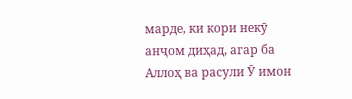марде, ки кори некӯ анҷом диҳад, агар ба Аллоҳ ва расули Ӯ имон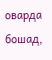оварда бошад,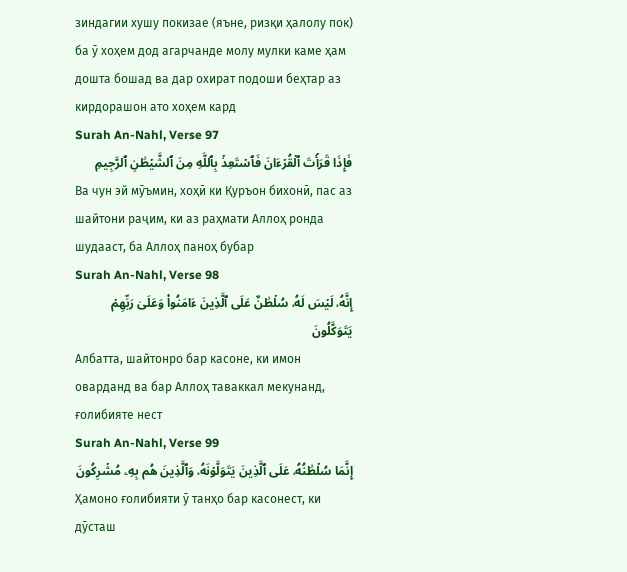зиндагии хушу покизае (яъне, ризқи ҳалолу пок) ба ӯ хоҳем дод агарчанде молу мулки каме ҳам дошта бошад ва дар охират подоши беҳтар аз кирдорашон ато хоҳем кард
Surah An-Nahl, Verse 97
فَإِذَا قَرَأۡتَ ٱلۡقُرۡءَانَ فَٱسۡتَعِذۡ بِٱللَّهِ مِنَ ٱلشَّيۡطَٰنِ ٱلرَّجِيمِ
Ва чун эй мӯъмин, хоҳӣ ки Қуръон бихонӣ, пас аз шайтони раҷим, ки аз раҳмати Аллоҳ ронда шудааст, ба Аллоҳ паноҳ бубар
Surah An-Nahl, Verse 98
إِنَّهُۥ لَيۡسَ لَهُۥ سُلۡطَٰنٌ عَلَى ٱلَّذِينَ ءَامَنُواْ وَعَلَىٰ رَبِّهِمۡ يَتَوَكَّلُونَ
Албатта, шайтонро бар касоне, ки имон оварданд ва бар Аллоҳ таваккал мекунанд, ғолибияте нест
Surah An-Nahl, Verse 99
إِنَّمَا سُلۡطَٰنُهُۥ عَلَى ٱلَّذِينَ يَتَوَلَّوۡنَهُۥ وَٱلَّذِينَ هُم بِهِۦ مُشۡرِكُونَ
Ҳамоно ғолибияти ӯ танҳо бар касонест, ки дӯсташ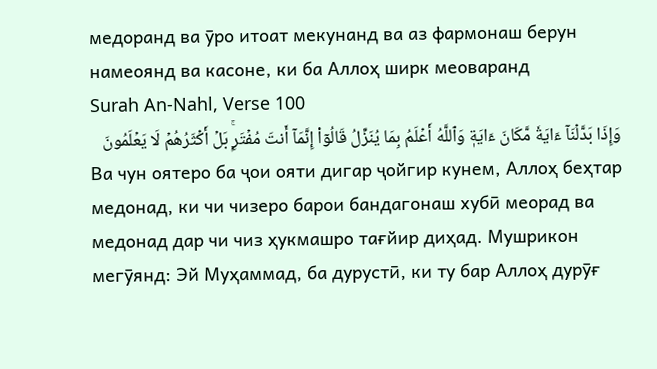медоранд ва ӯро итоат мекунанд ва аз фармонаш берун намеоянд ва касоне, ки ба Аллоҳ ширк меоваранд
Surah An-Nahl, Verse 100
وَإِذَا بَدَّلۡنَآ ءَايَةٗ مَّكَانَ ءَايَةٖ وَٱللَّهُ أَعۡلَمُ بِمَا يُنَزِّلُ قَالُوٓاْ إِنَّمَآ أَنتَ مُفۡتَرِۭۚ بَلۡ أَكۡثَرُهُمۡ لَا يَعۡلَمُونَ
Ва чун оятеро ба ҷои ояти дигар ҷойгир кунем, Аллоҳ беҳтар медонад, ки чи чизеро барои бандагонаш хубӣ меорад ва медонад дар чи чиз ҳукмашро тағйир диҳад. Мушрикон мегӯянд: Эй Муҳаммад, ба дурустӣ, ки ту бар Аллоҳ дурӯғ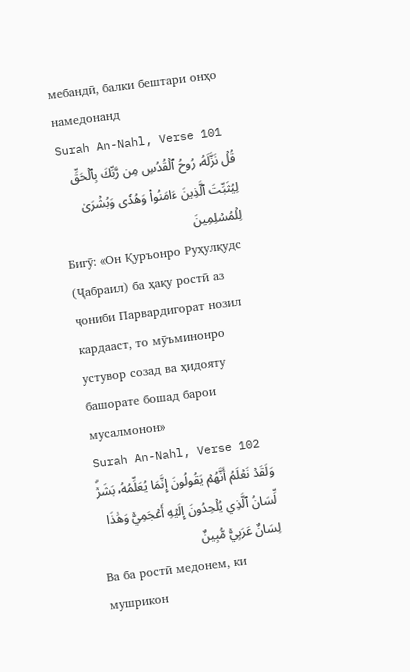мебандӣ, балки бештари онҳо намедонанд
Surah An-Nahl, Verse 101
قُلۡ نَزَّلَهُۥ رُوحُ ٱلۡقُدُسِ مِن رَّبِّكَ بِٱلۡحَقِّ لِيُثَبِّتَ ٱلَّذِينَ ءَامَنُواْ وَهُدٗى وَبُشۡرَىٰ لِلۡمُسۡلِمِينَ
Бигӯ: «Он Қуръонро Руҳулқудс (Ҷабраил) ба ҳақу ростӣ аз ҷониби Парвардигорат нозил кардааст, то мӯъминонро устувор созад ва ҳидояту башорате бошад барои мусалмонон»
Surah An-Nahl, Verse 102
وَلَقَدۡ نَعۡلَمُ أَنَّهُمۡ يَقُولُونَ إِنَّمَا يُعَلِّمُهُۥ بَشَرٞۗ لِّسَانُ ٱلَّذِي يُلۡحِدُونَ إِلَيۡهِ أَعۡجَمِيّٞ وَهَٰذَا لِسَانٌ عَرَبِيّٞ مُّبِينٌ
Ва ба ростӣ медонем, ки мушрикон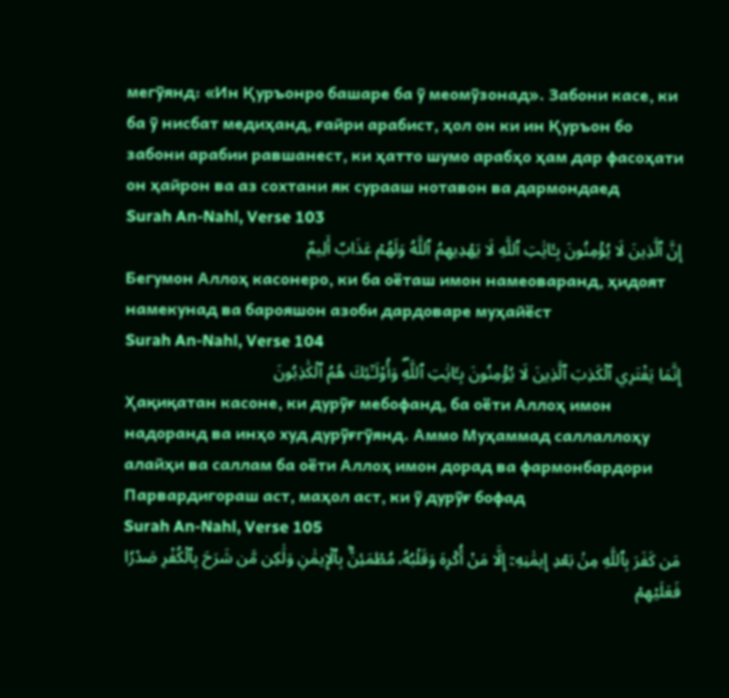мегӯянд: «Ин Қуръонро башаре ба ӯ меомӯзонад». Забони касе, ки ба ӯ нисбат медиҳанд, ғайри арабист, ҳол он ки ин Қуръон бо забони арабии равшанест, ки ҳатто шумо арабҳо ҳам дар фасоҳати он ҳайрон ва аз сохтани як сурааш нотавон ва дармондаед
Surah An-Nahl, Verse 103
إِنَّ ٱلَّذِينَ لَا يُؤۡمِنُونَ بِـَٔايَٰتِ ٱللَّهِ لَا يَهۡدِيهِمُ ٱللَّهُ وَلَهُمۡ عَذَابٌ أَلِيمٌ
Бегумон Аллоҳ касонеро, ки ба оёташ имон намеоваранд, ҳидоят намекунад ва барояшон азоби дардоваре муҳайёст
Surah An-Nahl, Verse 104
إِنَّمَا يَفۡتَرِي ٱلۡكَذِبَ ٱلَّذِينَ لَا يُؤۡمِنُونَ بِـَٔايَٰتِ ٱللَّهِۖ وَأُوْلَـٰٓئِكَ هُمُ ٱلۡكَٰذِبُونَ
Ҳақиқатан касоне, ки дурӯғ мебофанд, ба оёти Аллоҳ имон надоранд ва инҳо худ дурӯғгӯянд. Аммо Муҳаммад саллаллоҳу алайҳи ва саллам ба оёти Аллоҳ имон дорад ва фармонбардори Парвардигораш аст, маҳол аст, ки ӯ дурӯғ бофад
Surah An-Nahl, Verse 105
مَن كَفَرَ بِٱللَّهِ مِنۢ بَعۡدِ إِيمَٰنِهِۦٓ إِلَّا مَنۡ أُكۡرِهَ وَقَلۡبُهُۥ مُطۡمَئِنُّۢ بِٱلۡإِيمَٰنِ وَلَٰكِن مَّن شَرَحَ بِٱلۡكُفۡرِ صَدۡرٗا فَعَلَيۡهِمۡ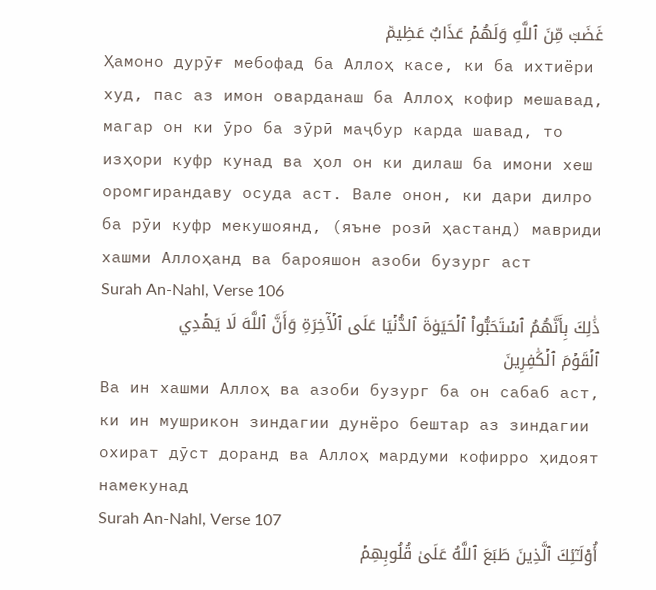غَضَبٞ مِّنَ ٱللَّهِ وَلَهُمۡ عَذَابٌ عَظِيمٞ
Ҳамоно дурӯғ мебофад ба Аллоҳ касе, ки ба ихтиёри худ, пас аз имон оварданаш ба Аллоҳ кофир мешавад, магар он ки ӯро ба зӯрӣ маҷбур карда шавад, то изҳори куфр кунад ва ҳол он ки дилаш ба имони хеш оромгирандаву осуда аст. Вале онон, ки дари дилро ба рӯи куфр мекушоянд, (яъне розӣ ҳастанд) мавриди хашми Аллоҳанд ва барояшон азоби бузург аст
Surah An-Nahl, Verse 106
ذَٰلِكَ بِأَنَّهُمُ ٱسۡتَحَبُّواْ ٱلۡحَيَوٰةَ ٱلدُّنۡيَا عَلَى ٱلۡأٓخِرَةِ وَأَنَّ ٱللَّهَ لَا يَهۡدِي ٱلۡقَوۡمَ ٱلۡكَٰفِرِينَ
Ва ин хашми Аллоҳ ва азоби бузург ба он сабаб аст, ки ин мушрикон зиндагии дунёро бештар аз зиндагии охират дӯст доранд ва Аллоҳ мардуми кофирро ҳидоят намекунад
Surah An-Nahl, Verse 107
أُوْلَـٰٓئِكَ ٱلَّذِينَ طَبَعَ ٱللَّهُ عَلَىٰ قُلُوبِهِمۡ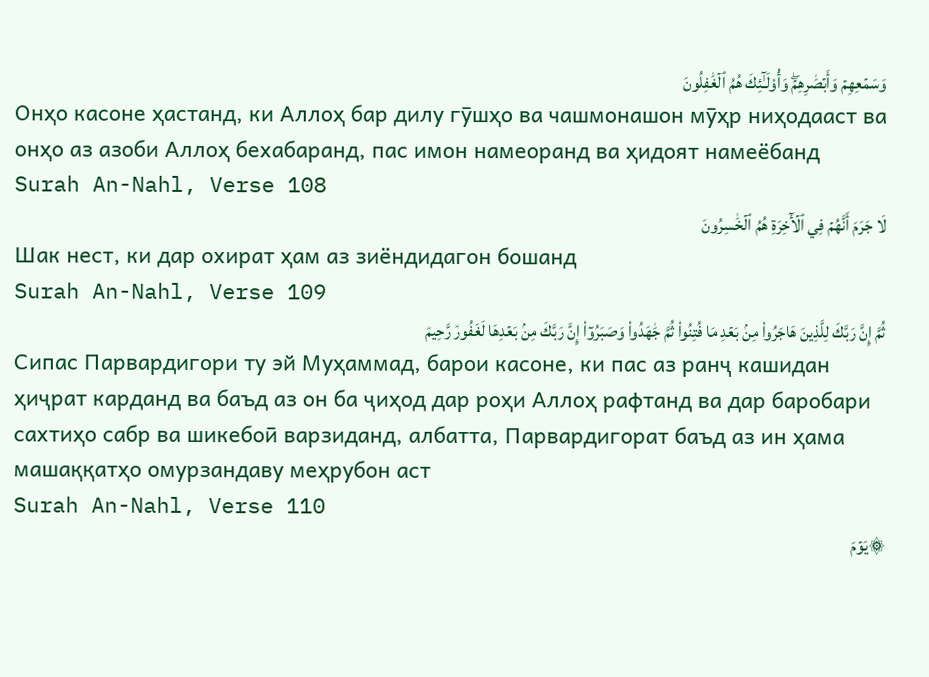وَسَمۡعِهِمۡ وَأَبۡصَٰرِهِمۡۖ وَأُوْلَـٰٓئِكَ هُمُ ٱلۡغَٰفِلُونَ
Онҳо касоне ҳастанд, ки Аллоҳ бар дилу гӯшҳо ва чашмонашон мӯҳр ниҳодааст ва онҳо аз азоби Аллоҳ бехабаранд, пас имон намеоранд ва ҳидоят намеёбанд
Surah An-Nahl, Verse 108
لَا جَرَمَ أَنَّهُمۡ فِي ٱلۡأٓخِرَةِ هُمُ ٱلۡخَٰسِرُونَ
Шак нест, ки дар охират ҳам аз зиёндидагон бошанд
Surah An-Nahl, Verse 109
ثُمَّ إِنَّ رَبَّكَ لِلَّذِينَ هَاجَرُواْ مِنۢ بَعۡدِ مَا فُتِنُواْ ثُمَّ جَٰهَدُواْ وَصَبَرُوٓاْ إِنَّ رَبَّكَ مِنۢ بَعۡدِهَا لَغَفُورٞ رَّحِيمٞ
Сипас Парвардигори ту эй Муҳаммад, барои касоне, ки пас аз ранҷ кашидан ҳиҷрат карданд ва баъд аз он ба ҷиҳод дар роҳи Аллоҳ рафтанд ва дар баробари сахтиҳо сабр ва шикебоӣ варзиданд, албатта, Парвардигорат баъд аз ин ҳама машаққатҳо омурзандаву меҳрубон аст
Surah An-Nahl, Verse 110
۞يَوۡمَ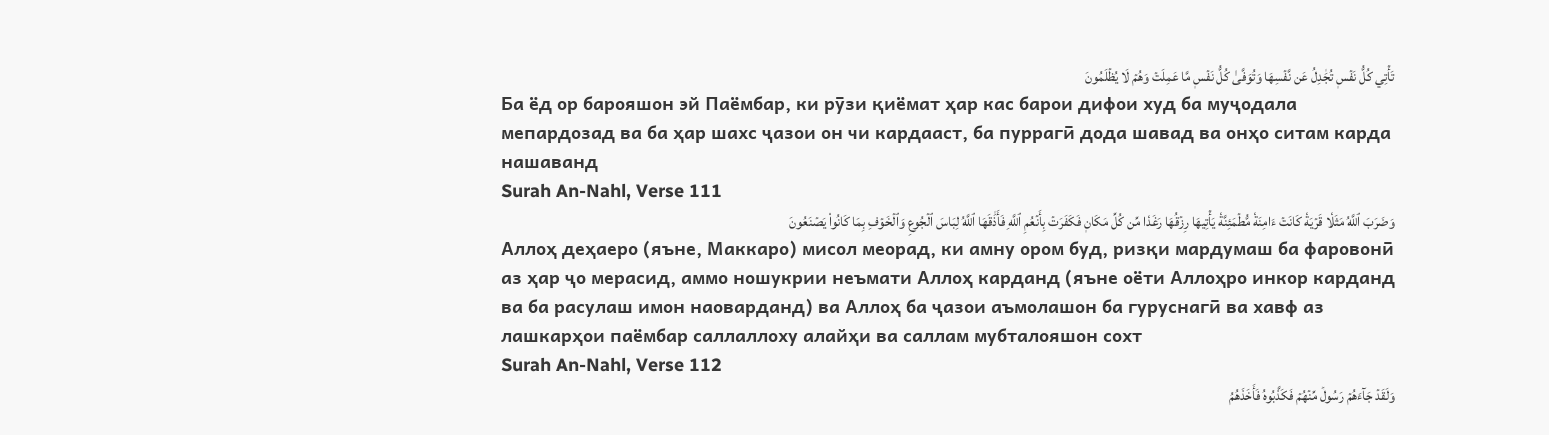تَأۡتِي كُلُّ نَفۡسٖ تُجَٰدِلُ عَن نَّفۡسِهَا وَتُوَفَّىٰ كُلُّ نَفۡسٖ مَّا عَمِلَتۡ وَهُمۡ لَا يُظۡلَمُونَ
Ба ёд ор барояшон эй Паёмбар, ки рӯзи қиёмат ҳар кас барои дифои худ ба муҷодала мепардозад ва ба ҳар шахс ҷазои он чи кардааст, ба пуррагӣ дода шавад ва онҳо ситам карда нашаванд
Surah An-Nahl, Verse 111
وَضَرَبَ ٱللَّهُ مَثَلٗا قَرۡيَةٗ كَانَتۡ ءَامِنَةٗ مُّطۡمَئِنَّةٗ يَأۡتِيهَا رِزۡقُهَا رَغَدٗا مِّن كُلِّ مَكَانٖ فَكَفَرَتۡ بِأَنۡعُمِ ٱللَّهِ فَأَذَٰقَهَا ٱللَّهُ لِبَاسَ ٱلۡجُوعِ وَٱلۡخَوۡفِ بِمَا كَانُواْ يَصۡنَعُونَ
Аллоҳ деҳаеро (яъне, Маккаро) мисол меорад, ки амну ором буд, ризқи мардумаш ба фаровонӣ аз ҳар ҷо мерасид, аммо ношукрии неъмати Аллоҳ карданд (яъне оёти Аллоҳро инкор карданд ва ба расулаш имон наоварданд) ва Аллоҳ ба ҷазои аъмолашон ба гуруснагӣ ва хавф аз лашкарҳои паёмбар саллаллоху алайҳи ва саллам мубталояшон сохт
Surah An-Nahl, Verse 112
وَلَقَدۡ جَآءَهُمۡ رَسُولٞ مِّنۡهُمۡ فَكَذَّبُوهُ فَأَخَذَهُمُ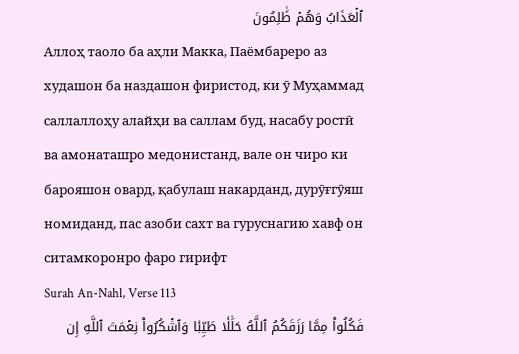ٱلۡعَذَابُ وَهُمۡ ظَٰلِمُونَ
Аллоҳ таоло ба аҳли Макка, Паёмбареро аз худашон ба наздашон фиристод, ки ӯ Муҳаммад саллаллоҳу алайҳи ва саллам буд, насабу ростӣ ва амонаташро медонистанд, вале он чиро ки барояшон овард, қабулаш накарданд, дурӯғгӯяш номиданд, пас азоби сахт ва гуруснагию хавф он ситамкоронро фаро гирифт
Surah An-Nahl, Verse 113
فَكُلُواْ مِمَّا رَزَقَكُمُ ٱللَّهُ حَلَٰلٗا طَيِّبٗا وَٱشۡكُرُواْ نِعۡمَتَ ٱللَّهِ إِن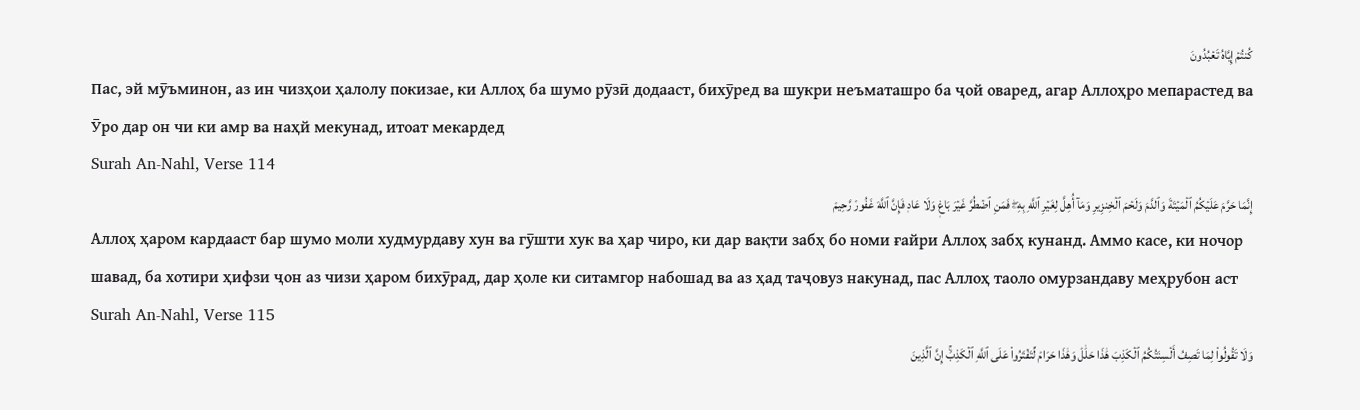كُنتُمۡ إِيَّاهُ تَعۡبُدُونَ
Пас, эй мӯъминон, аз ин чизҳои ҳалолу покизае, ки Аллоҳ ба шумо рӯзӣ додааст, бихӯред ва шукри неъматашро ба ҷой оваред, агар Аллоҳро мепарастед ва Ӯро дар он чи ки амр ва наҳй мекунад, итоат мекардед
Surah An-Nahl, Verse 114
إِنَّمَا حَرَّمَ عَلَيۡكُمُ ٱلۡمَيۡتَةَ وَٱلدَّمَ وَلَحۡمَ ٱلۡخِنزِيرِ وَمَآ أُهِلَّ لِغَيۡرِ ٱللَّهِ بِهِۦۖ فَمَنِ ٱضۡطُرَّ غَيۡرَ بَاغٖ وَلَا عَادٖ فَإِنَّ ٱللَّهَ غَفُورٞ رَّحِيمٞ
Аллоҳ ҳаром кардааст бар шумо моли худмурдаву хун ва гӯшти хук ва ҳар чиро, ки дар вақти забҳ бо номи ғайри Аллоҳ забҳ кунанд. Аммо касе, ки ночор шавад, ба хотири ҳифзи ҷон аз чизи ҳаром бихӯрад, дар ҳоле ки ситамгор набошад ва аз ҳад таҷовуз накунад, пас Аллоҳ таоло омурзандаву меҳрубон аст
Surah An-Nahl, Verse 115
وَلَا تَقُولُواْ لِمَا تَصِفُ أَلۡسِنَتُكُمُ ٱلۡكَذِبَ هَٰذَا حَلَٰلٞ وَهَٰذَا حَرَامٞ لِّتَفۡتَرُواْ عَلَى ٱللَّهِ ٱلۡكَذِبَۚ إِنَّ ٱلَّذِينَ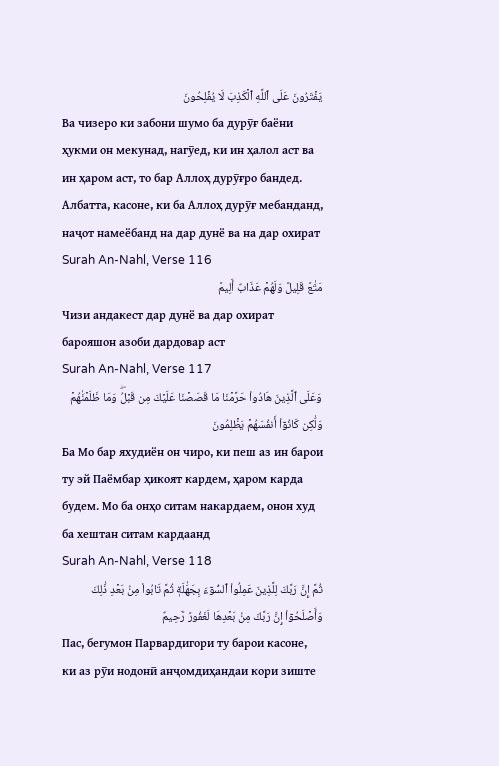يَفۡتَرُونَ عَلَى ٱللَّهِ ٱلۡكَذِبَ لَا يُفۡلِحُونَ
Ва чизеро ки забони шумо ба дурӯғ баёни ҳукми он мекунад, нагӯед, ки ин ҳалол аст ва ин ҳаром аст, то бар Аллоҳ дурӯғро бандед. Албатта, касоне, ки ба Аллоҳ дурӯғ мебанданд, наҷот намеёбанд на дар дунё ва на дар охират
Surah An-Nahl, Verse 116
مَتَٰعٞ قَلِيلٞ وَلَهُمۡ عَذَابٌ أَلِيمٞ
Чизи андакест дар дунё ва дар охират барояшон азоби дардовар аст
Surah An-Nahl, Verse 117
وَعَلَى ٱلَّذِينَ هَادُواْ حَرَّمۡنَا مَا قَصَصۡنَا عَلَيۡكَ مِن قَبۡلُۖ وَمَا ظَلَمۡنَٰهُمۡ وَلَٰكِن كَانُوٓاْ أَنفُسَهُمۡ يَظۡلِمُونَ
Ба Мо бар яхудиён он чиро, ки пеш аз ин барои ту эй Паёмбар ҳикоят кардем, ҳаром карда будем. Мо ба онҳо ситам накардаем, онон худ ба хештан ситам кардаанд
Surah An-Nahl, Verse 118
ثُمَّ إِنَّ رَبَّكَ لِلَّذِينَ عَمِلُواْ ٱلسُّوٓءَ بِجَهَٰلَةٖ ثُمَّ تَابُواْ مِنۢ بَعۡدِ ذَٰلِكَ وَأَصۡلَحُوٓاْ إِنَّ رَبَّكَ مِنۢ بَعۡدِهَا لَغَفُورٞ رَّحِيمٌ
Пас, бегумон Парвардигори ту барои касоне, ки аз рӯи нодонӣ анҷомдиҳандаи кори зиште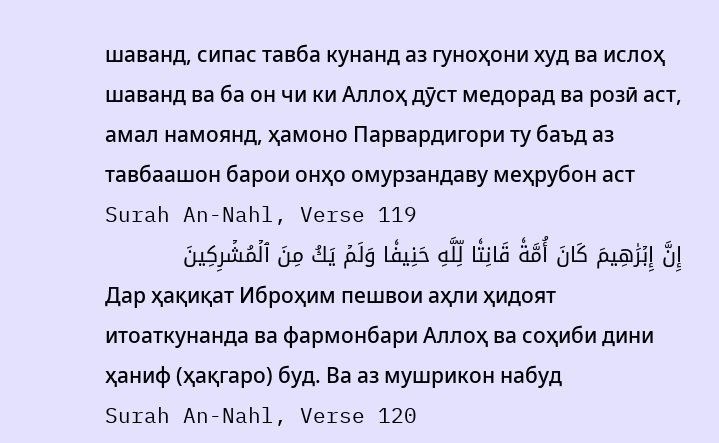шаванд, сипас тавба кунанд аз гуноҳони худ ва ислоҳ шаванд ва ба он чи ки Аллоҳ дӯст медорад ва розӣ аст, амал намоянд, ҳамоно Парвардигори ту баъд аз тавбаашон барои онҳо омурзандаву меҳрубон аст
Surah An-Nahl, Verse 119
إِنَّ إِبۡرَٰهِيمَ كَانَ أُمَّةٗ قَانِتٗا لِّلَّهِ حَنِيفٗا وَلَمۡ يَكُ مِنَ ٱلۡمُشۡرِكِينَ
Дар ҳақиқат Иброҳим пешвои аҳли ҳидоят итоаткунанда ва фармонбари Аллоҳ ва соҳиби дини ҳаниф (ҳақгаро) буд. Ва аз мушрикон набуд
Surah An-Nahl, Verse 120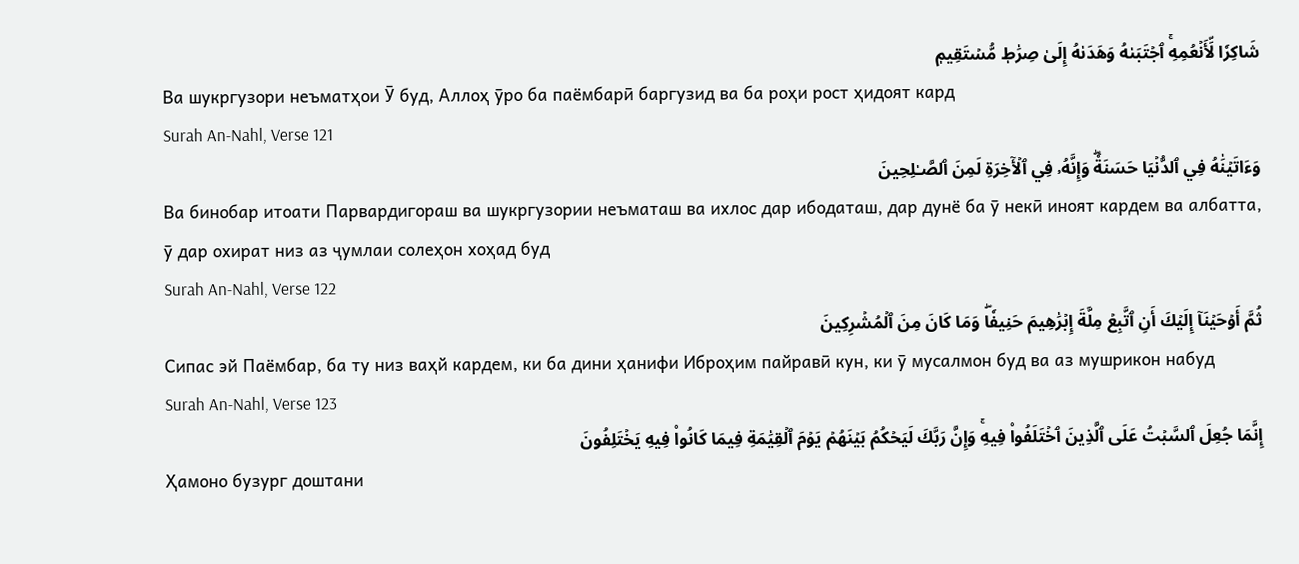شَاكِرٗا لِّأَنۡعُمِهِۚ ٱجۡتَبَىٰهُ وَهَدَىٰهُ إِلَىٰ صِرَٰطٖ مُّسۡتَقِيمٖ
Ва шукргузори неъматҳои Ӯ буд, Аллоҳ ӯро ба паёмбарӣ баргузид ва ба роҳи рост ҳидоят кард
Surah An-Nahl, Verse 121
وَءَاتَيۡنَٰهُ فِي ٱلدُّنۡيَا حَسَنَةٗۖ وَإِنَّهُۥ فِي ٱلۡأٓخِرَةِ لَمِنَ ٱلصَّـٰلِحِينَ
Ва бинобар итоати Парвардигораш ва шукргузории неъматаш ва ихлос дар ибодаташ, дар дунё ба ӯ некӣ иноят кардем ва албатта, ӯ дар охират низ аз ҷумлаи солеҳон хоҳад буд
Surah An-Nahl, Verse 122
ثُمَّ أَوۡحَيۡنَآ إِلَيۡكَ أَنِ ٱتَّبِعۡ مِلَّةَ إِبۡرَٰهِيمَ حَنِيفٗاۖ وَمَا كَانَ مِنَ ٱلۡمُشۡرِكِينَ
Сипас эй Паёмбар, ба ту низ ваҳй кардем, ки ба дини ҳанифи Иброҳим пайравӣ кун, ки ӯ мусалмон буд ва аз мушрикон набуд
Surah An-Nahl, Verse 123
إِنَّمَا جُعِلَ ٱلسَّبۡتُ عَلَى ٱلَّذِينَ ٱخۡتَلَفُواْ فِيهِۚ وَإِنَّ رَبَّكَ لَيَحۡكُمُ بَيۡنَهُمۡ يَوۡمَ ٱلۡقِيَٰمَةِ فِيمَا كَانُواْ فِيهِ يَخۡتَلِفُونَ
Ҳамоно бузург доштани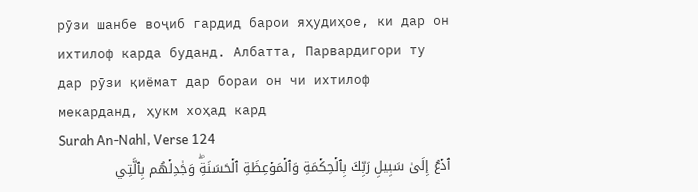рӯзи шанбе воҷиб гардид барои яҳудиҳое, ки дар он ихтилоф карда буданд. Албатта, Парвардигори ту дар рӯзи қиёмат дар бораи он чи ихтилоф мекарданд, ҳукм хоҳад кард
Surah An-Nahl, Verse 124
ٱدۡعُ إِلَىٰ سَبِيلِ رَبِّكَ بِٱلۡحِكۡمَةِ وَٱلۡمَوۡعِظَةِ ٱلۡحَسَنَةِۖ وَجَٰدِلۡهُم بِٱلَّتِي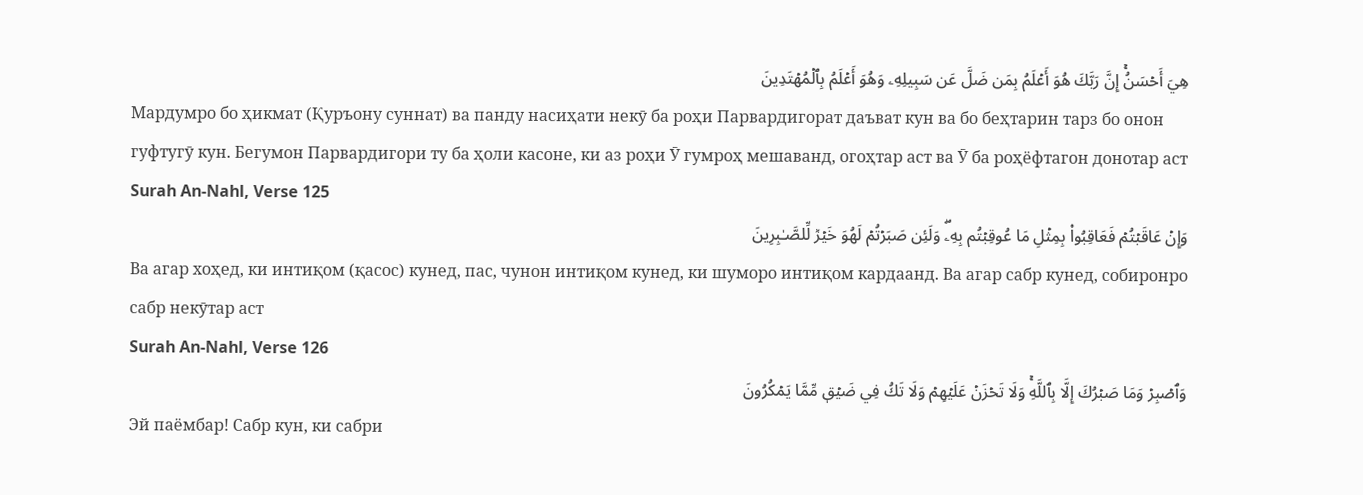هِيَ أَحۡسَنُۚ إِنَّ رَبَّكَ هُوَ أَعۡلَمُ بِمَن ضَلَّ عَن سَبِيلِهِۦ وَهُوَ أَعۡلَمُ بِٱلۡمُهۡتَدِينَ
Мардумро бо ҳикмат (Қуръону суннат) ва панду насиҳати некӯ ба роҳи Парвардигорат даъват кун ва бо беҳтарин тарз бо онон гуфтугӯ кун. Бегумон Парвардигори ту ба ҳоли касоне, ки аз роҳи Ӯ гумроҳ мешаванд, огоҳтар аст ва Ӯ ба роҳёфтагон донотар аст
Surah An-Nahl, Verse 125
وَإِنۡ عَاقَبۡتُمۡ فَعَاقِبُواْ بِمِثۡلِ مَا عُوقِبۡتُم بِهِۦۖ وَلَئِن صَبَرۡتُمۡ لَهُوَ خَيۡرٞ لِّلصَّـٰبِرِينَ
Ва агар хоҳед, ки интиқом (қасос) кунед, пас, чунон интиқом кунед, ки шуморо интиқом кардаанд. Ва агар сабр кунед, собиронро сабр некӯтар аст
Surah An-Nahl, Verse 126
وَٱصۡبِرۡ وَمَا صَبۡرُكَ إِلَّا بِٱللَّهِۚ وَلَا تَحۡزَنۡ عَلَيۡهِمۡ وَلَا تَكُ فِي ضَيۡقٖ مِّمَّا يَمۡكُرُونَ
Эй паёмбар! Сабр кун, ки сабри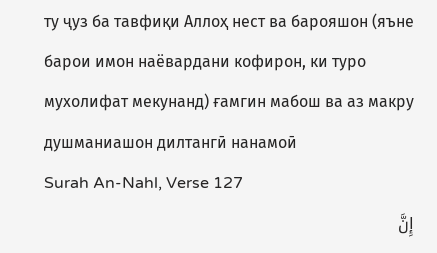ту ҷуз ба тавфиқи Аллоҳ нест ва барояшон (яъне барои имон наёвардани кофирон, ки туро мухолифат мекунанд) ғамгин мабош ва аз макру душманиашон дилтангӣ нанамоӣ
Surah An-Nahl, Verse 127
إِنَّ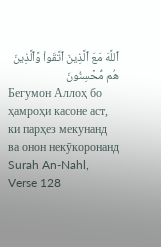ٱللَّهَ مَعَ ٱلَّذِينَ ٱتَّقَواْ وَّٱلَّذِينَ هُم مُّحۡسِنُونَ
Бегумон Аллоҳ бо ҳамроҳи касоне аст, ки парҳез мекунанд ва онон некӯкоронанд
Surah An-Nahl, Verse 128